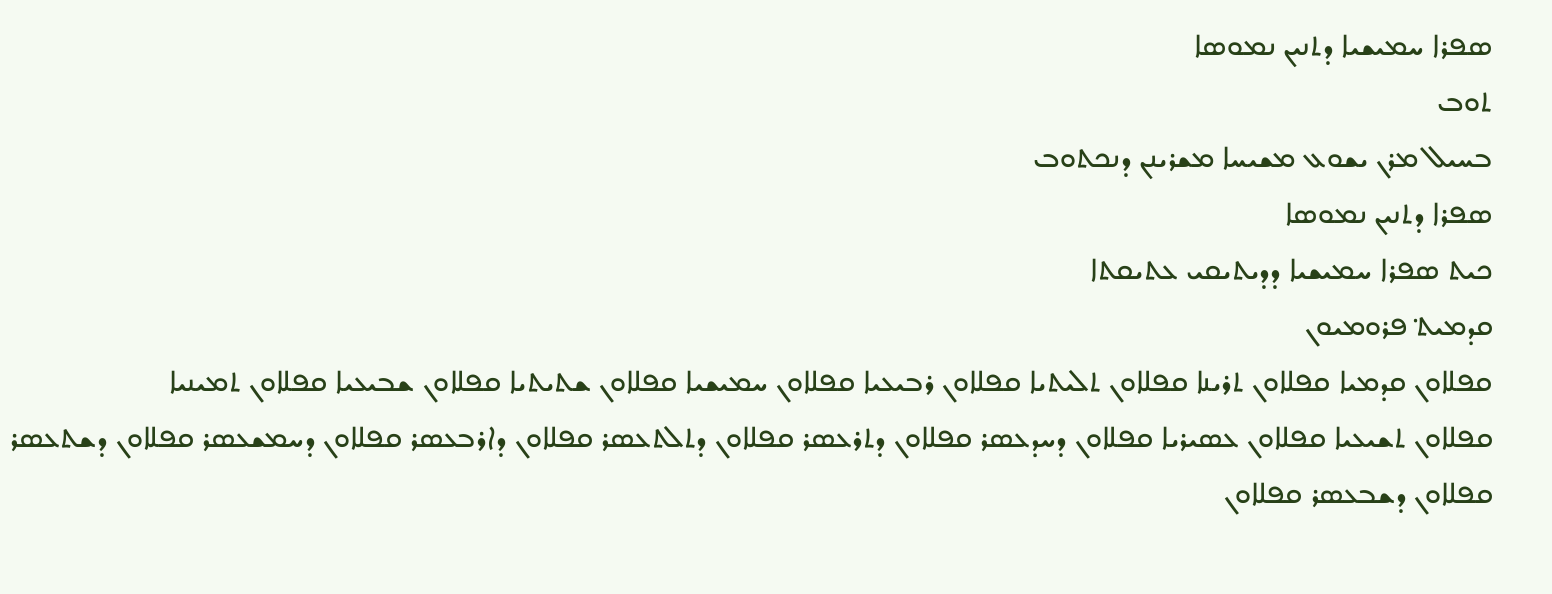ܣܦܪܐ ܚܡܝܫܝܐ ܕܬܢܝܢ ܢܡܘܣܐ
ܬܘܒ
ܒܚܝܠ ܡܪܢ ܝܫܘܥ ܡܫܝܚܐ ܡܫܪܝܢܢ ܕܢܟܬܘܒ
ܣܦܪܐ ܕܬܢܝܢ ܢܡܘܣܐ
ܟܝܬ ܣܦܪܐ ܚܡܝܫܝܐ ܕܕܝܬܝܩܝ ܥܬܝܩܬܐ
ܩܕܡܝܬ݀ ܦܪܘܡܝܘܢ
ܩܦܠܐܘܢ ܩܕܡܝܐ ܩܦܠܐܘܢ ܬܪܝܢܐ ܩܦܠܐܘܢ ܬܠܝܬܝܐ ܩܦܠܐܘܢ ܪܒܝܥܝܐ ܩܦܠܐܘܢ ܚܡܝܫܝܐ ܩܦܠܐܘܢ ܫܬܝܬܝܐ ܩܦܠܐܘܢ ܫܒܝܥܝܐ ܩܦܠܐܘܢ ܬܡܝܢܝܐ
ܩܦܠܐܘܢ ܬܫܝܥܝܐ ܩܦܠܐܘܢ ܥܣܝܪܝܐ ܩܦܠܐܘܢ ܕܚܕܥܣܪ ܩܦܠܐܘܢ ܕܬܪܥܣܪ ܩܦܠܐܘܢ ܕܬܠܬܥܣܪ ܩܦܠܐܘܢ ܕܐܪܒܥܣܪ ܩܦܠܐܘܢ ܕܚܡܫܥܣܪ ܩܦܠܐܘܢ ܕܫܬܥܣܪ
ܩܦܠܐܘܢ ܕܫܒܥܣܪ ܩܦܠܐܘܢ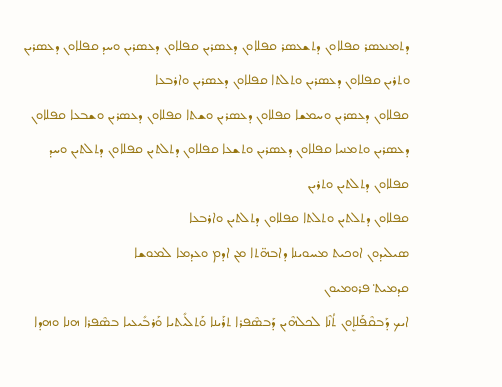ܕܬܡܢܥܣܪ ܩܦܠܐܘܢ ܕܬܫܥܣܪ ܩܦܠܐܘܢ ܕܥܣܪܝܢ ܩܦܠܐܘܢ ܕܥܣܪܝܢ ܘܚܕ ܩܦܠܐܘܢ ܕܥܣܪܝܢ ܘܬܪܝܢ ܩܦܠܐܘܢ ܕܥܣܪܝܢ ܘܬܠܬܐ ܩܦܠܐܘܢ ܕܥܣܪܝܢ ܘܐܪܒܥܐ
ܩܦܠܐܘܢ ܕܥܣܪܝܢ ܘܚܡܫܐ ܩܦܠܐܘܢ ܕܥܣܪܝܢ ܘܫܬܐ ܩܦܠܐܘܢ ܕܥܣܪܝܢ ܘܫܒܥܐ ܩܦܠܐܘܢ ܕܥܣܪܝܢ ܘܬܡܢܝܐ ܩܦܠܐܘܢ ܕܥܣܪܝܢ ܘܬܫܥܐ ܩܦܠܐܘܢ ܕܬܠܬܝܢ ܩܦܠܐܘܢ ܕܬܠܬܝܢ ܘܚܕ ܩܦܠܐܘܢ ܕܬܠܬܝܢ ܘܬܪܝܢ
ܩܦܠܐܘܢ ܕܬܠܬܝܢ ܘܬܠܬܐ ܩܦܠܐܘܢ ܕܬܠܬܝܢ ܘܐܪܒܥܐ
ܣܝܠܝܕܘܢ ܐܘܟܝܬ ܡܚܘܝܢܐ ܕܐܒܗ̈ܬܐ ܡܢ ܐܕܡ ܘܥܕܡܐ ܠܡܘܫܐ
ܩܕܡܝܬ݀ ܦܪܘܡܝܘܢ
ܐܝܟ ܕܰܒܩܶܦܰܠܐܷܘܢ ܬܳܢܶܐ ܠܟܠܗܶܝܢ ܕܰܒܣܶܦܪܐ ܬܪܰܝܢܐ ܘܰܬܠܺܝܬܝܐ ܘܰܪܒܺܝܥܝܐ ܒܣܶܦܪܐ ܗܢܐ ܘܗܕܐ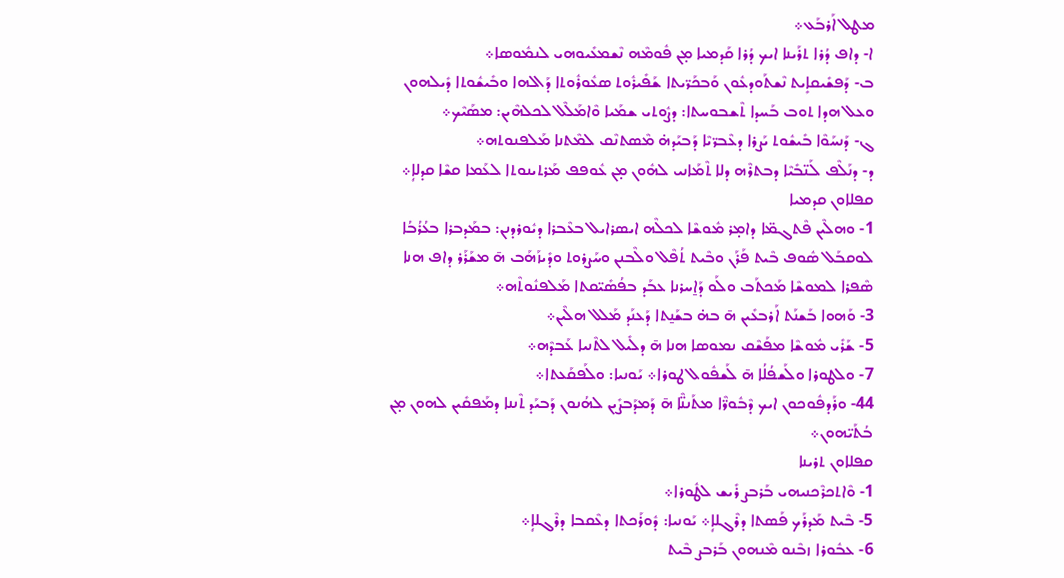ܡܛܠ ܐܰܪܒܰܥ܀
ܐ- ܕܐܦ ܕܳܪܐ ܬܪܰܝܢܐ ܐܝܟ ܕܳܪܐ ܩܰܕܡܝܐ ܡ̣ܢ ܦܽܘܡܶܗ ܢܶܫܡܥܺܝܘܗܝ ܠܢܡܽܘܣܐ܀
ܒ- ܕܰܦܫܺܝܩܐܻܝܬ ܢܶܫܬܰܘܕܥܽܘܢ ܘܰܒܟܰܪ̈ܝܬܐ ܫܰܦܺܝܪܽܘܬ ܣܥܽܘܪܽܘܬܐ ܕܰܐܠܗܐ ܘܒܺܝܫܽܘܬܐ ܕܺܝܠܗܘܢ ܘܥܠ ܗܕܐ ܬܘܒ ܒܰܚܕܐ ܬܶܫܒܘܚܬܐ: ܕܨܽܘܬܝ ܫܡܰܝܐ ܘܶܐܡܰܠܶܠ ܠܟܠܗܶܝܢ: ܡܣܰܝܶܟ܀
ܓ- ܕܰܢܚܰܘܶܐ ܒܺܝܫܽܘܬ ܝܰܨܪܐ ܕܥܶܒܪ̈ܝܶܐ ܕܰܒܝܰܕܗ̇ ܡܶܣܬܢܶܩ ܠܡܶܬܢܐ ܡܰܠܦܢܘܬܗ܀
ܕ- ܕܢܰܠܶܦ ܠܰܢ̈ܒܺܝܶܐ ܕܒܬܪܶܗ ܕܠܐ ܬܶܡܰܐܢܝ ܠܗܽܘܢ ܡ̣ܢ ܥܽܘܦܦ ܡܰܪܬܝܢܘܬܐ ܠܥܰܡܐ ܩܫܶܐ ܩܕܠܐܴ܀
ܩܦܠܐܘܢ ܩܕܡܝܐ
1- ܘܗܠܶܝܢ ܦܶܬܓܡ̈ܐ ܕܐܡ̣ܪ ܡܽܘܫܶܐ ܠܟܠܶܗ ܐܝܣܪܐܝܠ ܒܥܶܒܪܐ ܕܝܽܘܪܕܢܢ: ܒܡܰܕܒܪܐ ܒܥܳܪܳܒܳܐ ܠܘܩܒܰܠ ܣܽܘܦ ܒܶܝܬ ܦܰܪܰܢ ܘܒܶܝܬ ܬܳܦܶܠ ܘܠܶܒܢܢ ܘܚܰܨܪܘܬ ܘܕܺܝܙܰܗܰܒ ܗ̄ ܡܫܰܪܰܪ ܕܐܦ ܗܢܐ ܣܶܦܪܐ ܠܡܘܫܶܐ ܡܰܟܬܰܒ ܘܠܰܘ ܕܰܐ̱ܚܪܢܐ ܥܒܰܕ ܒܦܳܣܺܝ̈ܩܬܐ ܡܰܠܦܢܽܘܬܶܗ܀
3- ܘܰܗܘܐ ܒܰܫܢܰܬ ܐܰܪܒܥܺܝܢ ܗ̄ ܒܗ̇ ܒܫܰܢ̱ܬܐ ܕܰܥܢܰܕ ܡܰܠܠ ܗܠܶܝܢ܀
5- ܫܰܪܺܝ ܡܽܘܫܶܐ ܡܦܰܫܶܩ ܢܡܘܣܐ ܗܢܐ ܗ̄ ܕܠܺܝܠ ܠܬܶܢܝܐ ܥܰܒܕܶܗ܀
7- ܘܠܛܘܪܐ ܘܠܰܫܦܳܠܳܐ ܗ̄ ܠܰܫܦܽܘܠ ܛܘܪܐ܀ ܝܰܘܢܝܐ: ܘܠܰܦܩܰܥܬܐ܀
44- ܘܪܰܕܦܽܘܟܘܢ ܐܝܟ ܕܶܒܽܘܪ̈ܶܐ ܡܬܰܢܢ̈ܶܐ ܗ̄ ܕܰܡܕܰܒܨܺܝܢ ܠܗܳܢܘܢ ܕܰܒܝܰܕ ܬܶܢܢܐ ܕܡܰܦܩܺܝܢ ܠܗܘܢ ܡ̣ܢ ܒܳܬܰܝ̈ܗܘܢ܀
ܩܦܠܐܘܢ ܬܪܝܢܐ
1- ܘܶܐܬܟܪܶܟܢܝܗܝ ܒܰܪܒܨ ܪܺܝܫ ܠܛܽܘܪܐ܀
5- ܒܶܝܬ ܡܰܕܪܰܟ ܦܰܣܬܐ ܕܪܶܓܠܐܴ܀ ܝܰܘܢܝܐ: ܕܽܘܪܰܟܬܐ ܕܥܶܩܒܐ ܕܪܶܓܠܐܴ܀
6- ܥܒܽܘܪܐ ܙܒܶܢܘ ܡܶܢܗܘܢ ܒܰܪܒܨ ܒܶܝܬ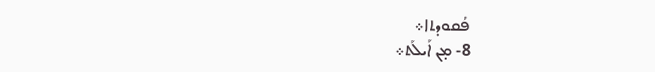ܦܳܩܘܕܬܐ܀
8- ܡ̣ܢ ܐܰܝܠܰܬ܀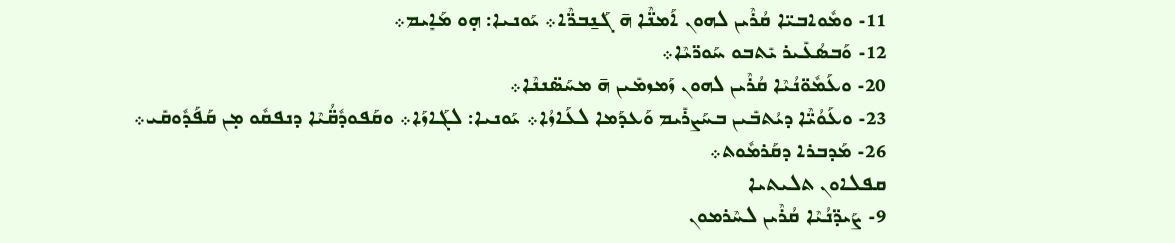11- ܘܡܽܘܐܒܝ̈ܐ ܩܳܪܶܝܢ ܠܗܘܢ ܐܰܡܢ̈ܶܐ ܗ̄ ܓܰܢ̱ܒܪ̈ܶܐ܀ ܝܰܘܢܝܐ: ܗ̣ܘ ܡܰܐܻܝܡ܀
12- ܘܰܒܣܳܥܺܝܪ ܝܺܬܒܘ ܚܰܘܪ̈ܝܶܐ܀
20- ܘܥܰܡܽܘ̈ܢܳܝܶܐ ܩܳܪܶܝܢ ܠܗܘܢ ܙܰܡܙܡܺܝܢ ܗ̄ ܡܚܰܣ̈ܢܢܶܐ܀
23- ܘܥܰܘܳܝ̈ܶܐ ܕܝܳܬܒܺܝܢ ܒܚܰܨܪܺܝܡ ܘܰܥܕܰܡܐ ܠܥܰܐܙܳܐ܀ ܝܰܘܢܝܐ: ܠܓܰܐܙܰܐ܀ ܘܩܰܦܘܕܽܩ̈ܳܝܶܐ ܕܢܦܩܽܘ ܡ̣ܢ ܩܰܦܰܕܽܘܩܺܝ܀
26- ܡܰܕܒܪܐ ܕܩܰܪܡܽܘܬ܀
ܩܦܠܐܘܢ ܬܠܝܬܝܐ
9- ܨܰܝܕ̈ܢܳܝܶܐ ܩܳܪܶܝܢ ܠܚܶܪܡܘܢ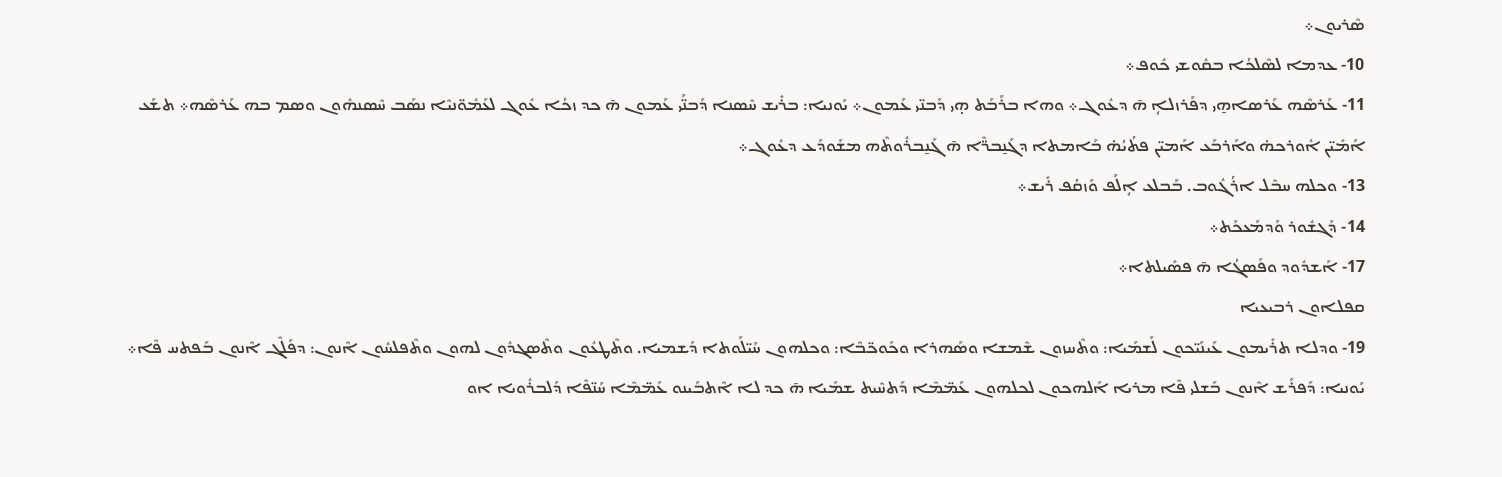ܣܶܪܝܘܢ܀
10- ܥܕܡܐ ܠܣܶܠܟܳܐ ܒܩܽܘܫܝ ܟܽܘܦ܀
11- ܥܰܪܣܶܗ ܥܰܪܣܐܗ̱ܝ ܕܦܰܪܙܠܐܴ ܗ̄ ܕܥܽܘܓ܀ ܘܗܐ ܒܪܰܒܰܬ ܗ̣ܝ ܕܰܒܢ̈ܝ ܥܰܡܘܢ܀ ܝܰܘܢܝܐ: ܒܪܺܝܫ ܚܶܣܢܐ ܕܰܒܢ̈ܰܝ ܥܰܡܘܢ ܗ̄ ܟܕ ܙܟܳܐ ܥܽܘܓ ܠܥܰܡܽܘ̈ܢܝܶܐ ܢܣܰܒ ܚܶܣܢܗܽܘܢ ܘܣܡ ܒܗ ܥܰܪܣܶܗ܀ ܬܫܰܥ ܐܰܡܺܝ̈ܢ ܐܽܘܪܟܗ̇ ܘܐܰܪܒܰܥ ܐܰܡܝ̈ܢ ܦܬܳܝܳܗ̇ ܒܰܐܡܬܐ ܕܓܰܢ̱ܒܪ̈ܶܐ ܗ̄ ܓܰܢ̱ܒܪܽܘܬܶܗ ܡܫܰܘܕܰܥ ܕܥܽܘܓ܀
13- ܘܟܠܗ ܚܒܶܠ ܐܪܳܓܽܘܒ. ܒܰܒܠܥ ܐܴܠܰܦ ܘܰܙܩܳܦ ܪܺܝܫ܀
14- ܕܰܓܫܽܘܪ ܘܰܕܡܰܥܟܰܬ܀
17- ܐܰܫܕܽܘܕ ܘܦܰܣܓܳܐ ܗ̄ ܦܣܺܝܠܬܐ܀
ܩܦܠܐܘܢ ܪܒܝܥܝܐ
19- ܘܕܠܐ ܬܪܺܝܡܘܢ ܥܰܝܢܰܝ̈ܟܘܢ ܠܰܫܡܰܝܐ: ܘܬܶܚܙܘܢ ܫܶܡܫܐ ܘܣܰܗܪܐ ܘܟܰܘܟ̈ܒܶܐ: ܘܟܠܗܘܢ ܚܰܝ̈ܠܰܘܬܐ ܕܰܫܡܝܐ. ܘܬܶܛܥܽܘܢ ܘܬܶܣܓܕܽܘܢ ܠܗܘܢ ܘܬܶܦܠܚܽܘܢ ܐܶܢܘܢ: ܕܦܰܠܶܓ ܐܶܢܘܢ ܒܰܦܬܚ ܦܶܐ܀ ܝܰܘܢܝܐ: ܕܰܦܪܰܫ ܐܶܢܘܢ ܒܰܫܠܝ ܦܶܐ ܡܪܝܐ ܐܰܠܗܟܘܢ ܠܟܠܗܘܢ ܥܰܡ̈ܡܶܐ ܕܰܬܚܶܝܬ ܫܡܰܝܐ ܗ̄ ܟܕ ܠܐ ܐܶܬܒܰܝܢܘ ܥܰܡ̈ܡܶܐ ܚܰܢ̈ܦܶܐ ܕܰܠܒܪܽܘܝܐ ܐܘ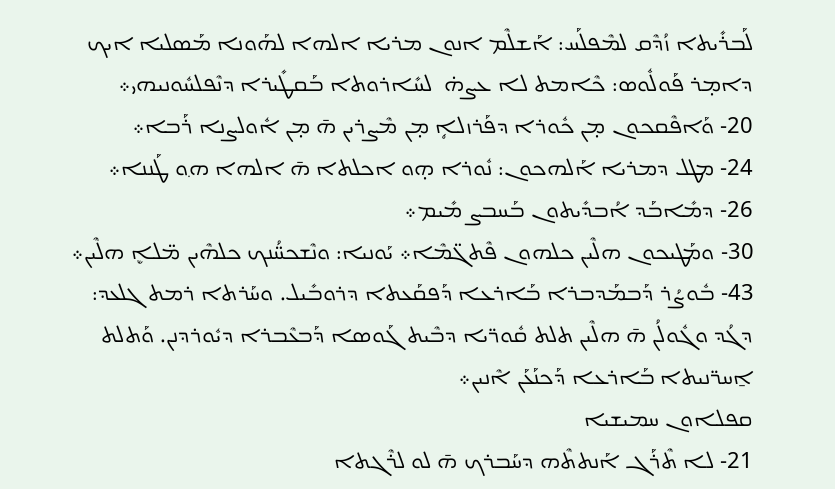ܠܰܒܪܺܝܬܐ ܙܳܕܶܩ ܠܡܶܦܠܰܚ: ܐܰܫܠܶܡ ܐܢܘܢ ܡܪܝܐ ܐܠܗܐ ܠܗܰܘܢܐ ܡܰܣܠܝܐ ܐܝܟ ܕܐܡ̣ܪ ܦܰܘܠܽܘܣ: ܟܶܐܡܬ ܠܐ ܥܨܗ̇  ܠܚܺܐܪܘܬܐ ܒܰܩܛܺܝܪܐ ܕܢܶܦܠܚܽܘܢܝܗܝ܀
20- ܘܰܐܦܶܩܟܘܢ ܡ̣ܢ ܟܽܘܪܐ ܕܦܰܪܙܠܐܴ ܡ̣ܢ ܡܶܨܪܝܢ ܗ̄ ܡ̣ܢ ܐܽܘܠܨܢܐ ܪܰܒܐ܀
24- ܡܛܠ ܕܡܪܝܐ ܐܰܠܗܟܘܢ: ܢܽܘܪܐ ܗ̣ܘ ܐܟܠܬܐ ܗ̄ ܐܠܗܐ ܗ݂ܘ ܛܰܢܢܐ܀
26- ܕܡܺܐܒܰܕ ܐܳܒܕܺܝܬܘܢ ܒܰܚܒܨ ܡܺܝܡ܀
30- ܘܡܰܛܝܟܘܢ ܗܠܶܝܢ ܟܠܗܘܢ ܦܶܬܓ̈ܡܶܐ܀ ܝܰܘܢܝܐ: ܘܢܶܫܟܚ̈ܳܢܟ ܟܠܗܶܝܢ ܡ̈ܠܐܷ ܗܠܶܝܢ܀
43- ܒܽܘܨܳܪ ܕܰܒܡܰܕܒܪܐ ܒܰܐܪܥܐ ܕܰܦܩܰܥܬܐ ܕܪܘܒܺܝܠ. ܘܚܰܪܬܐ ܪܡܬ ܓܠܥܕ: ܕܓܳܕ ܘܓܽܘܠܳܢ ܗ̄ ܗܠܶܝܢ ܬܠܬ ܩܽܘܪ̈ܝܐ ܕܒܶܝܬ ܓܰܘܣܐ ܕܰܒܥܶܒܪܐ ܕܝܽܘܪܕܢܢ. ܘܰܬܠܬ ܐ̱ܚܪ̈ܢܝܬܐ ܒܰܐܪܥܐ ܕܰܟܢܰܥܰܢ ܐܶܢܝܢ܀
ܩܦܠܐܘܢ ܚܡܝܫܝܐ
21- ܠܐ ܬܶܪܰܓ ܐܰܢܬܬܶܗ ܕܚܰܒܪܟ ܗ̄ ܠܘ ܠܪܶܓܬܐ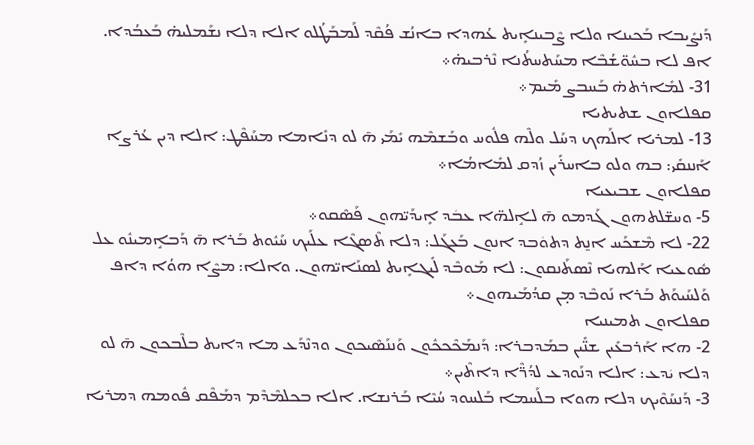ܕܰܢܨܺܝܒܐ ܒܰܟܝܢܐ ܘܠܐ ܨܶܒܝܢܐܻܝܬ ܥܳܗܕܐ ܒܐܢܳܫ ܦܳܩܶܕ ܠܰܡܒܰܛܳܠܘ ܐܠܐ ܕܠܐ ܢܫܰܡܠܝܗ̇ ܒܰܥܒܳܕܐ. ܐܦ ܠܐ ܒܚܽܘ̈ܫܳܒܶܐ ܡܚܰܬܚܬܳܢܐ ܢܶܪܒܝܗ̇܀
31- ܠܡܺܐܪܬܗ̇ ܒܰܚܒܨ ܡܺܝܡ܀
ܩܦܠܐܘܢ ܫܬܝܬܝܐ
13- ܠܡܪܝܐ ܐܠܰܗܟ ܕܚܰܠ ܘܠܶܗ ܦܠܽܘܚ ܘܒܰܫܡܶܗ ܝܺܡܰܝ ܗ̄ ܠܘ ܕܢܺܐܡܐ ܡܚܰܦܶܛ: ܐܠܐ ܕܝܢ ܥܳܪܨܐ ܐܰܢܢܩܺܝ: ܒܗ ܘܠܘ ܒܐܚܪܺܝܢ ܙܳܕܩ ܠܡܺܐܡܳܐ܀
ܩܦܠܐܘܢ ܫܒܝܥܝܐ
5- ܘܚܫ̈ܠܬܗܘܢ ܓܰܕܡܘ ܗ̄ ܠܐܱܠܗ̈ܐ ܥܒܿܕ ܐܻܝܕܰܝ̈ܗܘܢ ܦܰܣܶܩܘ܀
22- ܠܐ ܡܶܫܟܰܚ ܐܢ̱ܬ ܕܬܘܿܒܕ ܐܢܘܢ ܒܰܥܓܰܠ: ܕܠܐ ܬܶܣܓܶܐ ܥܠܰܝܟ ܚܰܝܽܘܬ ܒܰܪܐ ܗ̄ ܕܰܒܐܱܡܝܢܽܘ ܥܠ ܣܽܘܥܝܐ ܐܰܠܗܝܐ ܢܶܣܬܰܢܩܘܢ: ܠܐ ܡܰܘܒܶܕ ܠܺܝܓܐܻܝܬ ܠܣܢܰܐܝ̈ܗܘܢ. ܘܐܠܐ: ܡܨܶܐ ܗܘܳܐ ܕܐܦ ܘܰܠܚܰܝܘܰܬ ܒܰܪܐ ܢܰܘܒܶܕ ܡ̣ܢ ܩܕܳܡܰܝܗܘܢ܀
ܩܦܠܐܘܢ ܬܡܝܢܝܐ
2- ܗܐ ܐܰܪܒܥܺܝܢ ܫܢ̈ܺܝܢ ܒܡܰܕܒܪܐ: ܕܰܢܡܰܟܶܟܟܽܘܢ ܘܰܢܢܰܣܶܝܟܘܢ ܘܕܢܶܕܰܥ ܡܐ ܕܐܝܬ ܒܠܶܒܟܘܢ ܗ̄ ܠܘ ܕܠܐ ܝܿܕܥ: ܐܠܐ ܕܢܰܘܕܥ ܠܕܳܪ̈ܶܐ ܕܐܬܶܝܢ܀
3- ܕܰܢܚܰܘܶܝܟ ܕܠܐ ܗܘܐ ܒܠܰܚܡܐ ܒܰܠܚܘܕ ܚܳܝܶܐ ܒܰܪܢܫܐ. ܐܠܐ ܒܟܠܡܶܕܶܡ ܕܡܰܦܶܩ ܦܽܘܡܗ ܕܡܪܝܐ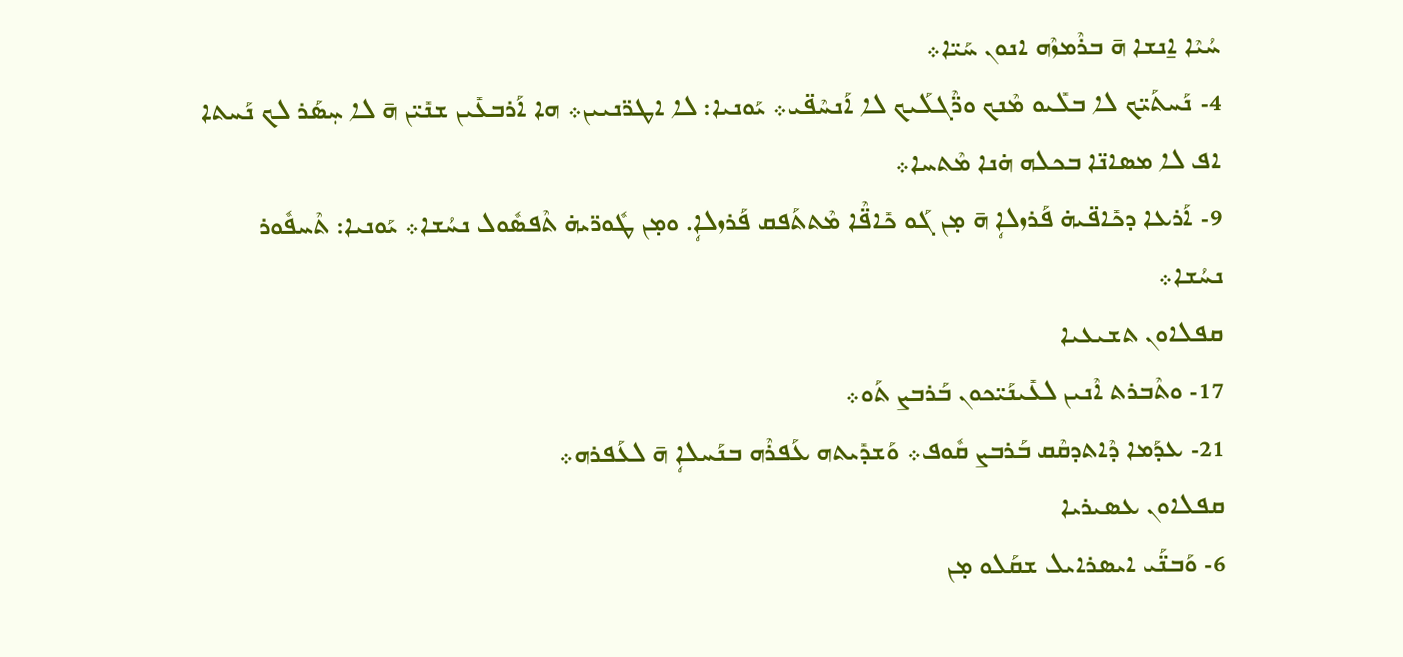ܚܳܝܶܐ ܐ̱ܢܫܐ ܗ̄ ܒܪܶܡܙܶܗ ܐܢܘܢ ܚܰܝ̈ܐ܀
4- ܢܰܚܬܰܝ̈ܟ ܠܐ ܒܠܺܝܘ ܡܶܢܟ ܘܪ̈ܶܓܠܰܝܟ ܠܐ ܐܰܢܚܶܦ̈ܝ܀ ܝܰܘܢܝܐ: ܠܐ ܐܛܪ̈ܢܝܝܢ܀ ܗܐ ܐܰܪܒܥܺܝܢ ܫܢܺܝ̈ܢ ܗ̄ ܠܐ ܚ݂ܣܰܪ ܠܟ ܢܰܚܬܐ ܐܦ ܠܐ ܡܣܐܢ̈ܐ ܒܟܠܗ ܗ̇ܢܐ ܡܶܬܚܐ܀
9- ܐܰܪܥܐ ܕܟܺܐܦ̈ܝܗ̇ ܦܰܪܙܠܐܴ ܗ̄ ܡ̣ܢ ܓܰܘ ܟܺܐܦ̈ܶܐ ܡܶܬܬܰܦܩ ܦܰܪܙܠܐܴ. ܘܡ̣ܢ ܛܽܘܪ̈ܝܗ̇ ܬܶܦܣܽܘܠ ܢܚܳܫܐ܀ ܝܰܘܢܝܐ: ܬܶܚܦܽܘܪ ܢܚܳܫܐ܀
ܩܦܠܐܘܢ ܬܫܝܥܝܐ
17- ܘܬܶܒܪܬ ܐܶܢܝܢ ܠܥܺܝܢܰܝ̈ܟܘܢ ܒܰܪܒܨ ܬܰܘ܀
21- ܥܕܰܡܐ ܕܶܐܬܕܩܶܩ ܒܰܪܒܨ ܩܽܘܦ܀ ܘܰܫܕܺܝܬܗ ܥܰܦܪܶܗ ܒܢܰܚܠܐܴ ܗ̄ ܠܥܰܦܪܗ܀
ܩܦܠܐܘܢ ܥܣܝܪܝܐ
6- ܘܰܒܢ̈ܰܝ ܐܝܣܪܐܝܠ ܫܩܰܠܘ ܡ̣ܢ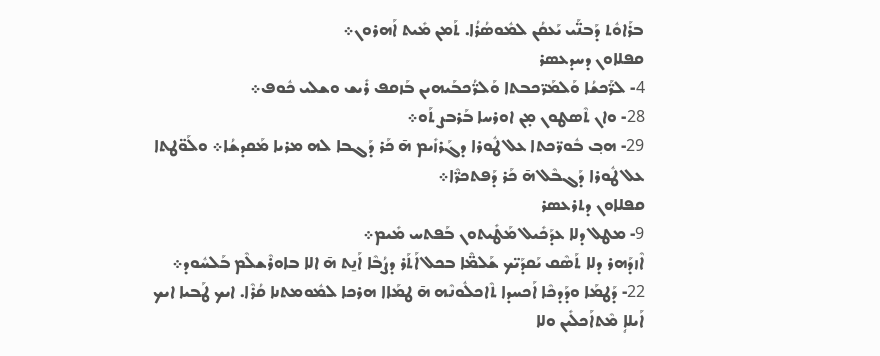ܒܪܰܐܘܽܬ ܕܰܒܢ̈ܰܝ ܝܰܥܩܳܢ ܠܡܽܘܣܳܪܳܐ. ܬܰܡܢ ܡܺܝܬ ܐܰܗܪܘܢ܀
ܩܦܠܐܘܢ ܕܚܕܥܣܪ
4- ܠܪ̈ܰܟܫܳܐ ܘܰܠܡܰܪ̈ܟܒܬܐ ܘܰܠܪ̈ܳܟܒܰܝܗܝܢ ܒܰܙܩܦ ܪܺܝܫ ܘܫܠܝ ܟܽܘܦ܀
28- ܘܐܢ ܬܶܣܛܘܢ ܡ̣ܢ ܐܘܪܚܐ ܒܰܪܒܨ ܬܰܘ܀
29- ܗܒ݂ ܒܽܘܪ̈ܟܬܐ ܥܠ ܛܽܘܪܐ ܕܓܰܪܙܺܝܡ ܗ̄ ܟܰܪ ܕܰܓܒܐ ܠܗ ܡܪܝܐ ܡܰܩܕܫܳܐ܀ ܘܠܰܘ̈ܛܬܐ ܥܠ ܛܽܘܪܐ ܕܰܓܒܶܠ ܗ̄ ܟܰܪ ܕܰܦܬܟܪ̈ܶܐ܀
ܩܦܠܐܘܢ ܕܬܪܥܣܪ
9- ܡܛܠ ܕܠܐ ܥܕܰܟܺܝܠ ܡܰܛܺܝܬܘܢ ܒܰܦܬܚ ܡܺܝܡ܀
ܐܶܙܕܰܗܪ ܕܠܐ ܬܰܣܶܩ ܝܰܩܕܰܝ̈ܟ ܫܰܠܡ̈ܶܐ ܒܟܠ ܐܰܬܰܪ ܕܨܳܒܶܐ ܐܰܢ̱ܬ ܗ̄ ܐܠܐ ܒܐܘܪܶܫܠܶܡ ܒܰܠܚܽܘܕ܀
22- ܕܰܛܡܰܐ ܘܕܰܕܟܶܐ ܐܰܟܚܕܐ ܬܶܐܟܠܽܘܢܶܗ ܗ̄ ܛܡܰܐܐ ܗܪܟܐ ܠܡܽܘܡܬܢܐ ܩܳܪܶܐ. ܐܝܟ ܛܰܒܝܐ ܐܝܟ ܐܰܝܠܐܴ ܡܶܬܐܰܟܠܺܝܢ ܘܠܐ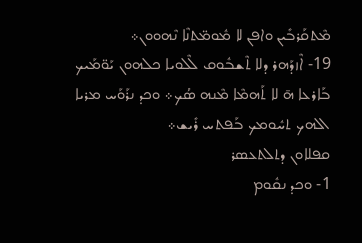ܡܶܬܩܰܪܒܺܝܢ ܘܐܦܢ ܠܐ ܡܽܘܡ̈ܬܢܶܐ ܢܶܗܘܘܢ܀
19- ܐܶܙܕܰܗܪ ܕܠܐ ܬܶܫܒܽܘܩ ܠܶܠܘܝܐ ܟܠܗܘܢ ܝܰܘ̈ܡܰܝܟ ܒܰܐܪܥܐ ܗ̄ ܠܐ ܬܰܗܡܶܐ ܡܶܢܗ ܣܳܟ܀ ܘܟܕ ܢܪܰܘܰܚ ܡܪܝܐ ܐܠܗܟ ܬܚܽܘܡܟ ܒܰܦܬܚ ܪܺܝܫ܀
ܩܦܠܐܘܢ ܕܬܠܬܥܣܪ
1- ܘܟܕ ܢܩܽܘܡ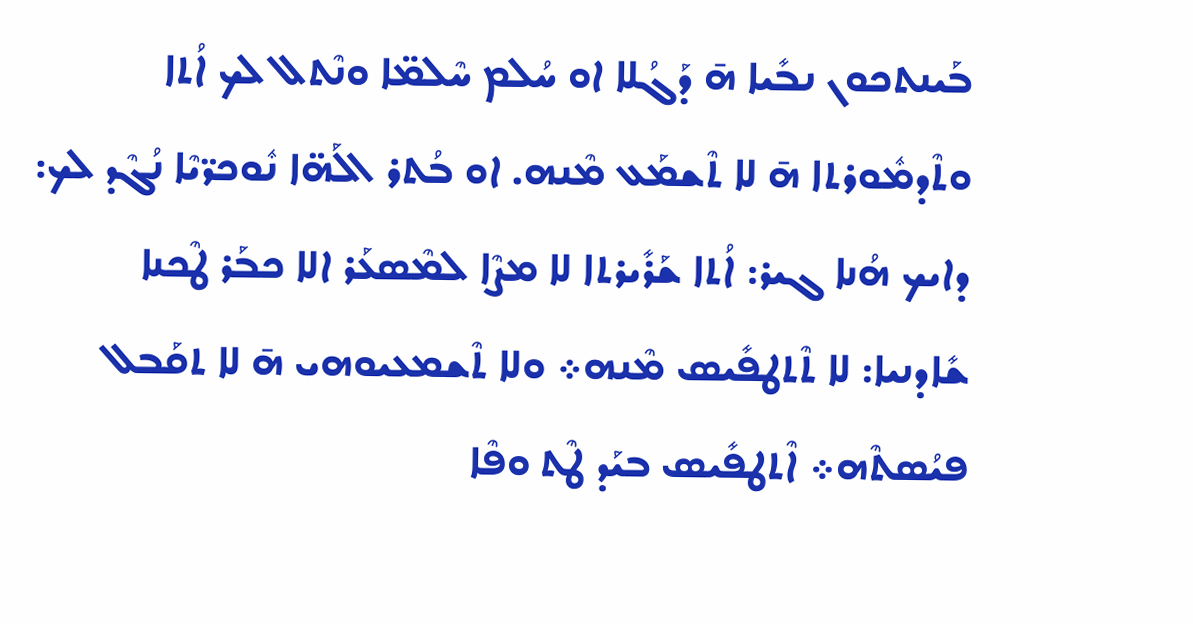ܒܰܝܢܬܟܘܢ ܢܒܺܝܐ ܗ̄ ܕܰܓܳܠܐ ܐܘ ܚܳܠܡ ܚܶܠܡ̈ܐ ܘܢܶܬܠ ܠܟ ܐܳܬܐ ܘܬܶܕܡܽܘܪܬܐ ܗ̄ ܠܐ ܬܶܫܡܰܥ ܡܶܢܗ. ܐܘ ܒܳܬܪ ܐܠܰܗ̈ܐ ܢܽܘܟܪ̈ܝܶܐ ܢܳܓܶܕ ܠܟ: ܕܐܝܟ ܗܳܢܐ ܓܝܪ: ܐܳܬܐ ܫܰܪܺܝܪܬܐ ܠܐ ܡܨܶܐ ܠܡܶܣܥܰܪ ܐܠܐ ܟܒܰܪ ܛܶܟܢܐ ܫܺܐܕܢܝܐ: ܠܐ ܬܶܬܛܦܺܝܣ ܡܶܢܗ܀ ܘܠܐ ܬܶܫܡܥܝܘܗܝ ܗ̄ ܠܐ ܬܩܰܒܠ ܦܝܳܣܬܶܗ܀ ܐܶܬܛܦܺܝܣ ܒܝܰܕ ܛܶܬ ܘܦܶܐ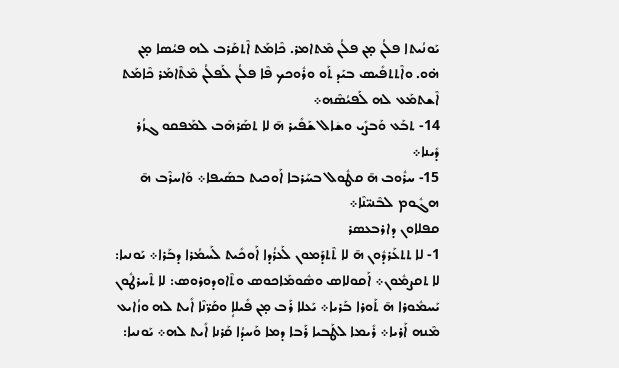ܝܰܘܢܳܝܬܐ ܦܠܳܢ ܡ̣ܢ ܦܠܳܢ ܡܶܬܐܡܪ. ܟܶܐܡܰܬ ܐܶܬܩܰܪܒ ܠܗ ܦܝܳܣܐ ܡ̣ܢ ܗ̇ܘ. ܘܐܶܬܬܦܺܝܣ ܒܝܰܕ ܬܰܘ ܘܪܽܘܟܟ ܦܶܐ ܦܠܳܢ ܠܰܦܠܳܢ ܡܶܬܶܐܡܰܪ ܟܶܐܡܰܬ ܐܶܫܬܡܰܥ ܠܗ ܠܰܦܝܳܣܶܗ܀
14- ܬܒܰܥ ܘܰܒܨܺܝ ܘܫܿܐܠ ܫܰܦܺܝܪ ܗ̄ ܠܐ ܬܣܰܪܗܶܒ ܠܡܰܦܩܘ ܓܙܳܪ ܕܺܝܢܐ܀
15- ܚܪܽܘܒ ܗ̄ ܩܛܽܘܠ ܒܚܰܪܒܐ ܐܰܘܟܝܬ ܒܣܰܝܦܐ܀ ܘܰܐܚܪܶܒ ܗ̄ ܗܓܽܘܡ ܠܒܶܢܝ̈ܢܶܐ܀
ܩܦܠܐܘܢ ܕܐܪܒܥܣܪ
1- ܠܐ ܬܬܥܰܪܕܽܘܢ ܗ̄ ܠܐ ܬܶܬܕܰܡܘܢ ܠܰܥܪܳܕܐ ܐܰܘܟܺܝܬ ܠܰܚܡܳܪܐ ܕܒܰܪܐ܀ ܝܰܘܢܝܐ: ܠܐ ܬܩܨܡܽܘܢ܀ ܐܰܩܘܠܐܣ ܘܣܽܘܡܰܐܟܘܣ ܘܬܶܐܘܕܘܪܘܣ: ܠܐ ܬܶܚܪܛܽܘܢ ܝܰܚܡܽܘܪܐ ܗ̄ ܬܰܘܪܐ ܒܰܪܝܐ܀ ܝܰܥܠܐ ܪܰܒ ܡ̣ܢ ܦܺܝܠܐܴ ܘܩܰܪ̈ܢܶܐ ܐܺܝܬ ܠܗ ܘܙܳܐܝܥ ܡܶܢܗ ܐܰܪܝܐ܀ ܪܺܝܡܐ ܠܛܰܒܝܐ ܪܰܒܐ ܕܡܐ ܘܰܚܕܳܐ ܩܰܪܢܐ ܐܺܝܬ ܠܗ܀ ܝܰܘܢܝܐ: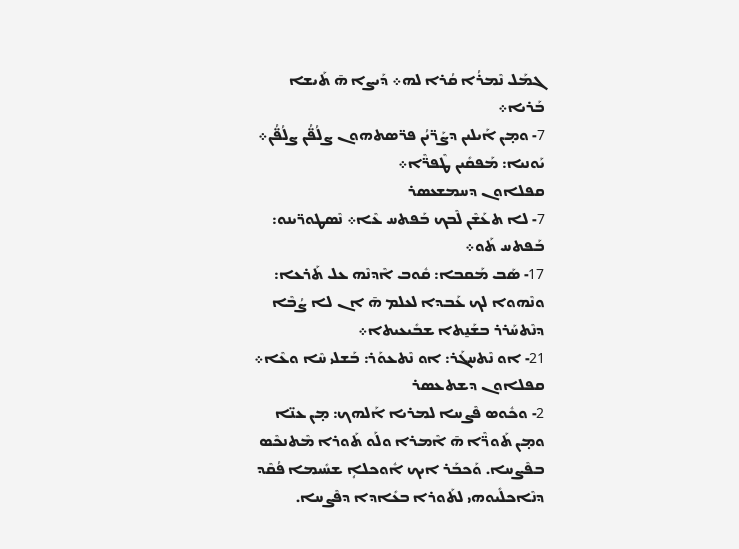ܓܡܰܠ ܢܶܡܪܳܐ ܩܳܪܐ ܠܗ܀ ܕܰܝܨܐ ܗ̄ ܬܰܝܫܐ ܒܰܪܝܐ܀
7- ܘܡ̣ܢ ܐܰܝܠܝܢ ܕܨܰܪ̈ܝܳܢ ܦܪ̈ܣܬܗܘܢ ܨܠܳܦ̈ܳܢ ܨܠܳܦ̈ܳܢ܀ ܝܰܘܢܝܐ: ܡܰܦܩܺܝܢ ܛܶܦܪ̈ܶܐ܀
ܩܦܠܐܘܢ ܕܚܡܫܥܣܪ
7- ܠܐ ܬܥܰܫܶܢ ܠܶܒܟ ܒܰܦܬܚ ܥܶܐ܀ ܢܶܣܛܘܪ̈ܝܢܘ: ܒܰܦܬܚ ܬܰܘ܀
17- ܣܰܒ ܡܰܩܒܐ: ܩܽܘܒ ܐܶܕܢܶܗ ܥܠ ܬܰܪܥܐ: ܘܢܶܗܘܐ ܠܟ ܥܰܒܕܐ ܠܥܠܡ ܗ̄ ܐܢ ܠܐ ܨܳܒܶܐ ܕܢܶܬܚܰܪܪ ܒܫܰܢ̱ܬܐ ܫܒܺܝܥܝܬܐ܀
21- ܐܘ ܢܶܬܚܓܰܪ: ܐܘ ܢܶܬܥܘܰܪ: ܒܰܫܠܝ ܚܶܐ ܘܥܶܐ܀
ܩܦܠܐܘܢ ܕܫܬܥܣܪ
2- ܘܟܽܘܣ ܦܶܨܚܐ ܠܡܪܝܐ ܐܰܠܗܟ: ܡ̣ܢ ܥܢ̈ܐ ܘܡ̣ܢ ܬܰܘܪ̈ܶܐ ܗ̄ ܐܶܡܪܐ ܘܠܰܘ ܬܰܘܪܐ ܡܶܬܢܟܶܣ ܒܦܶܨܚܐ. ܘܰܟܒܰܪ ܐܝܟ ܐܽܘܟܠܐܴ ܫܚܺܝܡܐ ܦܳܩܶܕ ܕܢܶܐܟܠܺܝܘܗܝ ܠܬܰܘܪܐ ܒܥܺܐܕܐ ܕܦܶܨܚܐ.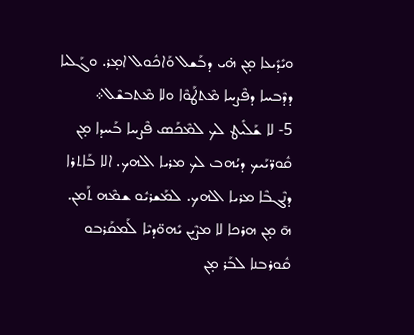ܘܝܺܕܺܝܥܐ ܡ̣ܢ ܗ̇ܝ ܕܒܰܫܠ ܘܰܐܟܽܘܠ ܐܡ̣ܪ. ܘܓܰܠܝܐ ܕܕܶܒܚܐ ܕܦܶܨܚܐ ܡܶܬܛܰܘܶܐ ܘܠܐ ܡܶܬܒܫܶܠ܀
5- ܠܐ ܫܰܠܺܝܛ ܠܟ ܠܡܶܟܰܣ ܦܶܨܚܐ ܒܰܚܕܐ ܡ̣ܢ ܩܽܘܪ̈ܝܰܝܟ ܕܝܳܗܒ ܠܟ ܡܪܝܐ ܐܠܗܟ. ܐܠܐ ܒܰܐܬܪܐ ܕܢܶܓܒܶܐ ܡܪܝܐ ܐܠܗܟ. ܠܡܰܫܪܝܽܘ ܫܡܶܗ ܬܰܡܢ. ܗ̄ ܡ̣ܢ ܗܪܟܐ ܠܐ ܡܨܶܝܢ ܝܺܗܘ̈ܕܝܶܐ ܠܰܡܩܰܪܒܘ ܩܽܘܪܒܢܐ ܠܒܰܪ ܡ̣ܢ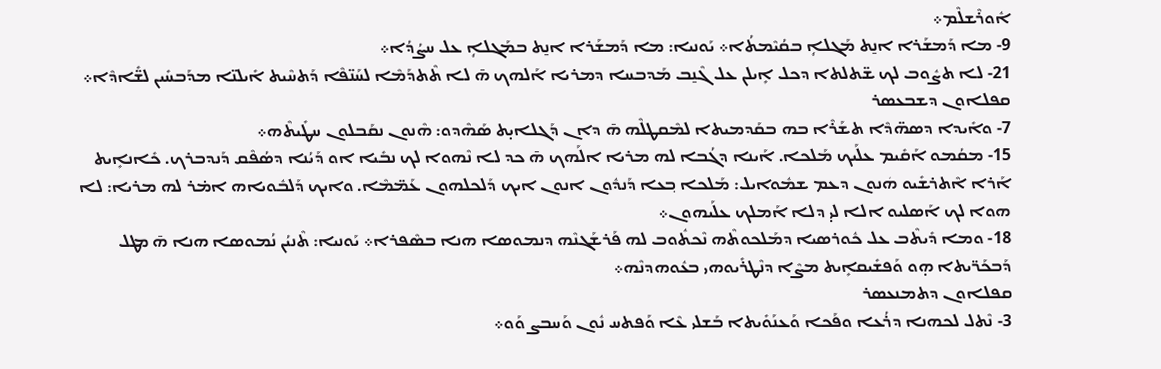ܐܽܘܪܶܫܠܶܡ܀
9- ܡܐ ܕܰܡܫܰܪܐ ܐܢ̱ܬ ܡܰܓܠܐܴ ܒܩܳܝܶܡܬܳܐ܀ ܝܰܘܢܝܐ: ܡܐ ܕܰܡܫܰܪܐ ܐܢ̱ܬ ܒܡܰܓܠܐܴ ܥܠ ܚܨܳܕܳܐ܀
21- ܠܐ ܬܨܽܘܒ ܠܟ ܫ̈ܬܠܬܐ ܕܟܠ ܐܻܝܠܢ ܥܠ ܓܶܢ̱ܒ ܡܰܕܒܚܐ ܕܡܪܝܐ ܐܰܠܗܟ ܗ̄ ܠܐ ܬܶܬܕܰܡܶܐ ܠܚܰܢ̈ܦܶܐ ܕܰܬܚܶܝܬ ܐܺܝܠܢ̈ܐ ܡܕܰܒܚܺܝܢ ܠܫ̈ܺܐܕܶܐ܀
ܩܦܠܐܘܢ ܕܫܒܥܣܪ
7- ܘܐܺܝܕܐ ܕܣܗ̈ܕܶܐ ܬܫܰܪܶܐ ܒܗ ܒܩܰܕܡܝܬܐ ܠܡܶܩܛܠܶܗ ܗ̄ ܕܐܢ ܕܰܓܠܐܝ̣ܬ ܣܰܗܶܕܘ: ܗܶܢܘܢ ܢܩܰܒܠܘܢ ܚܛܺܝܬܶܗ܀
15- ܡܩܳܡܘ ܐܰܩܺܝܡ ܥܠܰܝܟ ܡܰܠܟܐ. ܐܰܝܢܐ ܕܓܳܒܐ ܠܗ ܡܪܝܐ ܐܠܰܗܟ ܗ̄ ܟܕ ܠܐ ܢܶܗܘܐ ܠܟ ܢܒܺܝܐ ܐܘ ܕܰܝܳܢܐ ܕܣܳܦܶܩ ܕܰܢܕܒܪܟ. ܟܺܐܢܐܻܝܬ ܐܰܪܐ ܐܶܬܪܫܺܝܘ ܗܿܢܘܢ ܕܥܡ ܫܡܽܘܐܝܠ: ܡܰܠܟܐ ܒ݂ܥܐ ܕܰܢܕܽܘܢ ܐܢܘܢ ܐܝܟ ܕܰܠܟܠܗܘܢ ܥܰܡ̈ܡܶܐ. ܘܐܝܟ ܕܰܠܒܽܘܝܐܗ ܐܡ̇ܪ ܠܗ ܡܪܝܐ: ܠܐ ܗܘܐ ܠܟ ܐܰܣܠܝܘ ܐܠܐ ܠܝ̣ ܕܠܐ ܐܰܡܠܟ ܥܠܰܝܗܘܢ܀
18- ܘܡܐ ܕܺܝܬܶܒ ܥܠ ܟܽܘܪܣܝܐ ܕܡܰܠܟܘܬܶܗ ܢܶܟܬܽܘܒ ܠܗ ܦܰܪܫܰܓܢܶܗ ܕܢܡܘܣܐ ܗܢܐ ܒܣܶܦܪܐ܀ ܝܰܘܢܝܐ: ܬܶܢܝܳܢ ܢܳܡܘܣܐ ܗܢܐ ܗ̄ ܡܛܠ ܕܰܒܟܰܪ̈ܝܬܐ ܗ̣ܘ ܘܰܦܫܺܝܩܐܻܝܬ ܡܨܶܐ ܕܢܶܛܪܺܝܘܗܝ ܒܥܽܘܗܕܢܶܗ܀
ܩܦܠܐܘܢ ܕܬܡܢܥܣܪ
3- ܢܶܬܠ ܠܟܗܢܐ ܕܪܳܥܐ ܘܦܰܟܐ ܘܰܥܢܰܘܺܝܬܐ ܒܰܫܠܝ ܥܶܐ ܘܰܦܬܚ ܢܽܘܢ ܘܰܚܒܨ ܘܰܘ܀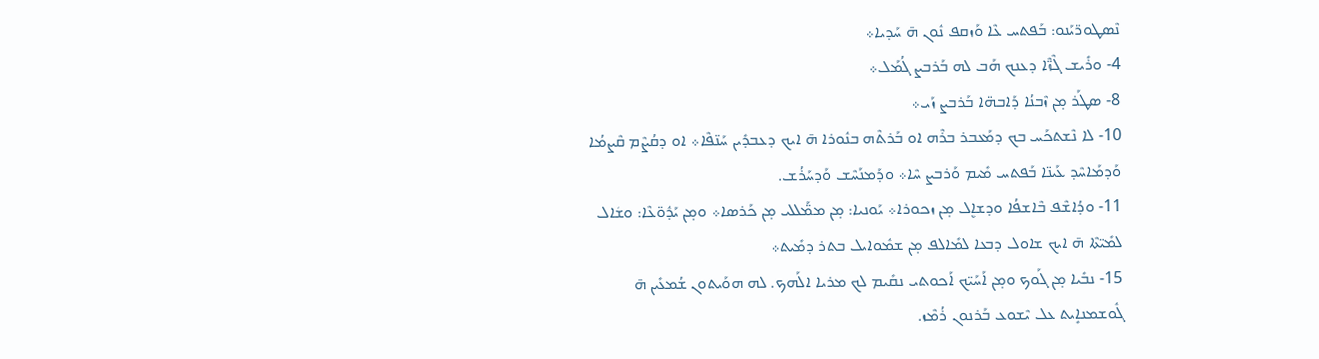ܢܶܣܛܘܪ̈ܝܰܢܘ: ܒܰܦܬܚ ܥܶܐ ܘܰܙܩܦ ܢܽܘܢ ܗ̄ ܚܰܕܝܐ܀
4- ܘܪܺܝܫ ܓܶܙ̈ܶܐ ܕܥܢܟ ܗܰܒ ܠܗ ܒܰܪܒܨ ܓܳܡܰܠ܀
8- ܣܛܰܪ ܡ̣ܢ ܙܶܒܢܳܐ ܕܰܐܒܗ̈ܐ ܒܰܪܒܨ ܙܰܝ܀
10- ܠܐ ܢܶܫܬܟܰܚ ܒܟ ܕܡܰܥܒܪ ܒܪܶܗ ܐܘ ܒܰܪܬܶܗ ܒܢܽܘܪܐ ܗ̄ ܐܝܟ ܕܥܒܕܺܝܢ ܚܰܢ̈ܦܶܐ܀ ܐܘ ܕܩܳܨܶܡ ܩܶܨܡܳܐ ܘܰܕܡܰܐܚܶܕ ܥܰܝܢ̈ܐ ܒܰܦܬܚ ܡܺܝܡ ܘܰܪܒܨ ܚܶܐ܀ ܘܕܰܡܢܰܚܶܫ ܘܰܕܚܰܪܳܫ.
11- ܘܕܳܐܫܶܦ ܒܶܐܫܦܳܐ ܘܕܫܐܷܠ ܡ̣ܢ ܙܟܘܪܐ܀ ܝܰܘܢܝܐ: ܡ̣ܢ ܡܡ̈ܰܠܠܝ ܡ̣ܢ ܟܰܪܣܐ܀ ܘܡ̣ܢ ܝܰܕܽܘ̈ܥܶܐ: ܘܫܿܐܠ ܠܡܺܝ̈ܬܶܐ ܗ̄ ܐܝܟ ܫܐܘܠ ܕܒܥܐ ܠܡܺܐܠܦ ܡ̣ܢ ܫܡܽܘܐܝܠ ܒܬܪ ܕܡܺܝܬ܀
15- ܢܒܺܝܐ ܡ̣ܢ ܓܰܘܟ ܘܡ̣ܢ ܐܰܚܰܝ̈ܟ ܐܰܟܘܬܝ ܢܩܺܝܡ ܠܟ ܡܪܝܐ ܐܠܰܗܟ. ܠܗ ܗܘܰܝܬܘܢ ܫܳܡܥܺܝܢ ܗ̄ ܓܽܘܫܡܢܐܻܝܬ ܥܠ ܝܶܫܘܥ ܒܰܪܢܘܢ ܪܳܡܶܙ.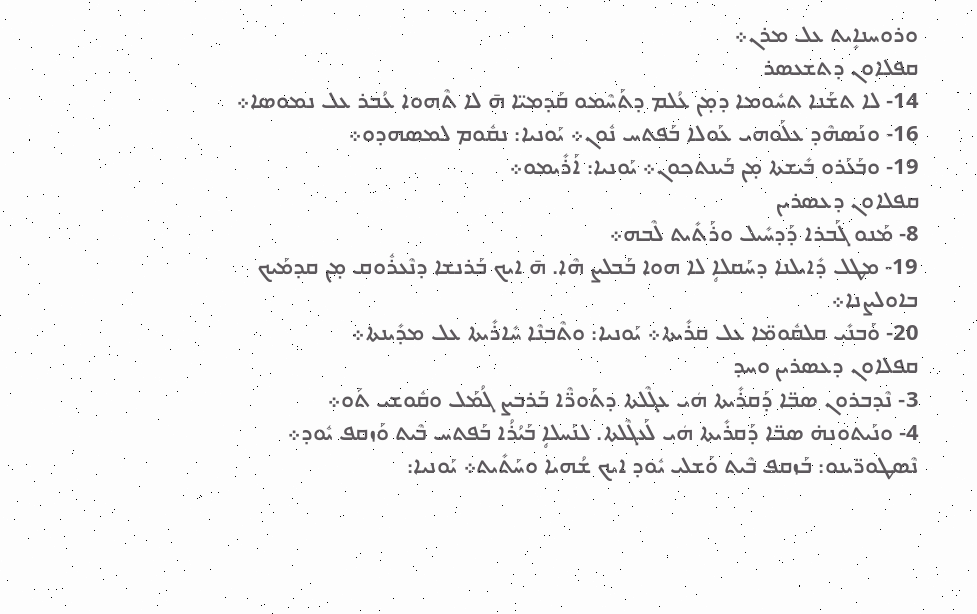ܘܪܘܚܢܐܻܝܬ ܥܠ ܡܪܢ܀
ܩܦܠܐܘܢ ܕܬܫܥܣܪ
14- ܠܐ ܬܫܰܢܐ ܬܚܽܘܡܐ ܕܡ̣ܢ ܥܳܠܡ ܕܬܰܚܶܡܘ ܩܰܕܡܝ̈ܐ ܗ̄ ܠܐ ܬܶܗܘܐ ܥܳܒܪ ܥܠ ܢܡܘܣܐ܀
16- ܘܢܰܣܗܶܕ ܥܠܰܘܗܝ ܥܰܘܠܐ ܒܰܦܬܚ ܢܽܘܢ܀ ܝܰܘܢܝܐ: ܢܩܽܘܡ ܠܡܣܗܕܘ܀
19- ܘܒܰܥܰܪܘ ܒܺܝܫܬܐ ܡ̣ܢ ܒܰܝܢܬܟܘܢ܀ ܝܰܘܢܝܐ: ܐܰܪܺܝܡܘ܀
ܩܦܠܐܘܢ ܕܥܣܪܝܢ
8- ܡܰܢܘ ܓܰܒܪܐ ܕܰܕܚܺܝܠ ܘܪܰܬܺܝܬ ܠܶܒܗ܀
19- ܡܛܠ ܕܺܐܝܠܢܐ ܕܚܰܩܠܐܴ ܠܐ ܗܘܐ ܒܰܒܠܨ ܗܶܐ. ܗ̄ ܐܝܟ ܒܰܪܢܫܐ ܕܢܶܥܪܽܘܩ ܡ̣ܢ ܩܕܡܰܝܟ ܒܐܘܠܨܢܐ܀
20- ܘܰܒܢܺܝ ܩܠܩܽܘܡ̈ܐ ܥܠ ܩܪܺܝܬܐ܀ ܝܰܘܢܝܐ: ܘܬܶܒܢܶܐ ܚܺܐܪܺܝܬܐ ܥܠ ܡܕܺܝܢܬܐ܀
ܩܦܠܐܘܢ ܕܥܣܪܝܢ ܘܚܕ
3- ܢܶܕܒܪܘܢ ܣܒ̈ܐ ܕܰܩܪܺܝܬܐ ܗܿܝ ܥܓܶܠܬܐ ܕܬܰܘܪ̈ܶܐ ܒܰܪܒܨ ܓܳܡܰܠ ܘܩܽܘܫܝ ܬܰܘ܀
4- ܘܢܰܝܬܘܢܗ̇ ܣܒ̈ܐ ܕܰܩܪܺܝܬܐ ܗܿܝ ܠܰܥܓܶܠܬܐ. ܠܢܰܚܠܐܴ ܒܰܝܳܪܳܐ ܒܰܦܬܚ ܒܶܝܬ ܘܰܙܩܦ ܝܽܘܕ܀ ܢܶܣܛܘܪ̈ܝܢܘ: ܒܰܙܩܦ ܒܶܝܬ ܘܰܫܠܝ ܝܽܘܕ ܐܝܟ ܫܳܗܝܐ ܘܚܰܬܺܝܬ܀ ܝܰܘܢܝܐ: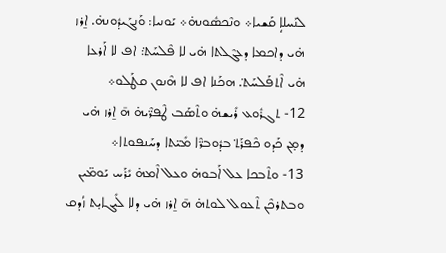ܠܢܰܚܠܐܴ ܩܰܫܝܐ܀ ܘܢܶܟܣܽܘܢܗ̇܀ ܝܰܘܢܝܐ: ܘܰܢܓܰܝܕܽܘܢܗ̇. ܐ̱ܪܙ ܗ̇ܝ ܕܐܟܡܐ ܕܥܓܶܠܬܐ ܗ̇ܝ ܠܐ ܦܶܠܚܰܬ݀: ܐܦ ܠܐ ܐܰܪܥܐ ܗ̇ܝ ܐܶܬܦܰܠܚܰܬ݀. ܗܟܰܢܐ ܐܦ ܠܐ ܗܶܢܘܢ ܩܛܰܠܘ܀
12- ܬܓܪܽܘܥ ܪܺܝܫܗ̇ ܘܬܶܣܰܒ ܛܶܦܪ̈ܶܝܗ̇ ܗ̄ ܐ̱ܪܙ ܗ̇ܝ ܕܡ̣ܢ ܟܰܕܘ ܟܶܦܪܰܬ݀ ܒܕܽܘܒܪ̈ܶܐ ܡܺܝ̈ܬܐ ܕܚܰܢܦܘܬܐ܀
13- ܘܬܶܒܟܐ ܥܠ ܐܰܒܘܗ̇ ܘܥܠ ܐܶܡܗ̇ ܝܺܪܰܚ ܝܰܘܡ̈ܝܢ ܘܒܬܪܟܶܢ ܬܶܥܘܠ ܠܘܬܗ̇ ܗ̄ ܐ̱ܪܙ ܗ̇ܝ ܕܠܐ ܠܺܝܓܐܝ̣ܬ ܙܳܕܩ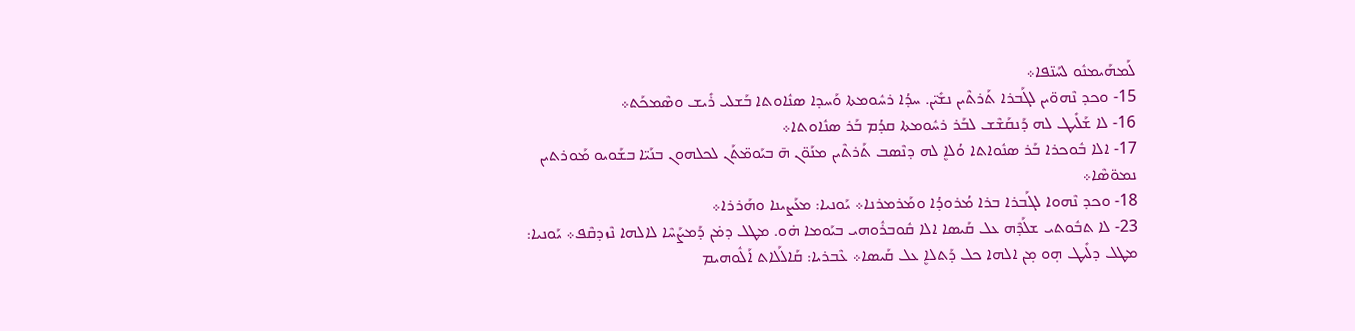ܠܰܡܗܰܝܡܢܽܘ ܠܚܰܢ̈ܦܐ܀
15- ܘܟܕ ܢܶܗܘ̈ܝܢ ܠܓܰܒܪܐ ܬܰܪܬܶܝܢ ܢܫܺܝ̈ܢ. ܚܕܳܐ ܪܚܽܘܡܬܐ ܘܰܚܕܐ ܣܢܽܐܘܬܐ ܒܰܫܠܝ ܪܺܝܫ ܘܣܶܡܟܰܬ܀
16- ܠܐ ܫܰܠܺܝܛ ܠܗ ܕܰܢܩܰܫܶܫ ܠܒܰܪ ܪܚܽܘܡܬܐ ܩܕܳܡ ܒܰܪ ܣܢܽܐܘܬܐ܀
17- ܐܠܐ ܒܽܘܟܪܐ ܒܰܪ ܣܢܽܘܐܬܐ ܘܳܠܐܷ ܠܗ ܕܢܶܣܒ ܬܰܪܬܶܝܢ ܡܢܰܘ̈ܢ ܗ̄ ܒܝܰܘܡ̈ܬܰܢ ܠܟܠܗܘܢ ܒܢܰܝ̈ܐ ܒܫܰܘܝܘ ܡܰܘܪܬܝܢ ܢܡܘ̈ܣܶܐ܀
18- ܘܟܕ ܢܶܗܘܐ ܠܓܰܒܪܐ ܒܪܐ ܡܳܪܘܕܳܐ ܘܡܰܪܡܪܢܐ܀ ܝܰܘܢܝܐ: ܡܥܰܨܝܢܐ ܘܗܰܪܪܐ܀
23- ܠܐ ܬܒܽܘܬܝ ܫܠܰܕܶܗ ܥܠ ܩܰܝܣܐ ܐܠܐ ܩܽܘܒܪܽܘܗܝ ܒܝܰܘܡܐ ܗ̇ܘ. ܡܛܠ ܕܡ̇ܢ ܕܰܡܨܰܚܶܐ ܠܐܠܗܐ ܢܶܙܕܩܶܦ܀ ܝܰܘܢܝܐ: ܡܛܠ ܕܠܺܝܛ ܗ̣ܘ ܡ̣ܢ ܐܠܗܐ ܟܠ ܕܰܬܠܐܷ ܥܠ ܩܰܝܣܐ܀ ܥܶܒܪܝܐ: ܩܰܐܠܰܠܐܬ ܐܰܠܽܘܗܝܡ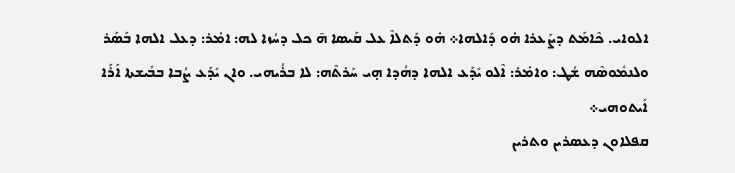ܐܠܘܐܝ. ܟܶܐܡܰܬ ܕܨܰܥܪܐ ܗ̇ܘ ܕܰܐܠܗܐ܀ ܗ̇ܘ ܕܰܬܠܐܶ ܥܠ ܩܰܝܣܐ ܗ̄ ܟܠ ܕܚܳܙܐ ܠܗ: ܐܡ̇ܪ: ܕܥܠ ܐܠܗܐ ܒܰܣܰܪ ܘܠܢܡܽܘܣܶܗ ܫܳܛ: ܘܐܡ̇ܪ: ܐܶܠܘ ܝܺܕܰܥ ܐܠܗܐ ܕܗܳܕܐ ܗ̣ܝ ܚܰܪܬܶܗ: ܠܐ ܒܪܳܝܗܝ. ܘܐܢ ܝܺܕܰܥ ܨܳܒܐ ܒܒܺܝܫܬܐ ܐܰܪܰܐ ܐܺܝܬܘܗܝ܀
ܩܦܠܐܘܢ ܕܥܣܪܝܢ ܘܬܪܝܢ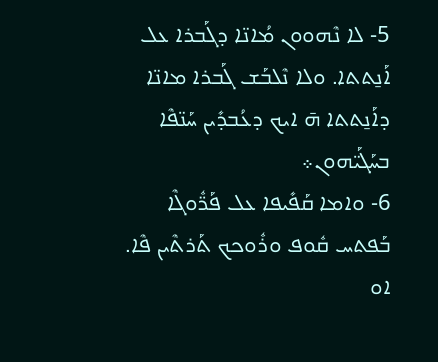5- ܠܐ ܢܶܗܘܘܢ ܡܳܐܢ̈ܐ ܕܓܰܒܪܐ ܥܠ ܐܰܢ̱ܬܬܐ. ܘܠܐ ܢܶܠܒܰܫ ܓܰܒܪܐ ܡܐܢ̈ܐ ܕܐܰܢ̱ܬܬܐ ܗ̄ ܐܝܟ ܕܥܳܒܕܺܝܢ ܚܰܢ̈ܦܶܐ ܒܚܰܓܰܝ̈ܗܘܢ܀
6- ܘܐܡܐ ܩܰܦܺܝܦܐ ܥܠ ܦܰܪ̈ܽܘܓܶܐ ܒܰܦܬܚ ܩܽܘܦ ܘܪܽܘܟܟ ܬܰܪܬܶܝܢ ܦܶܐ. ܐܘ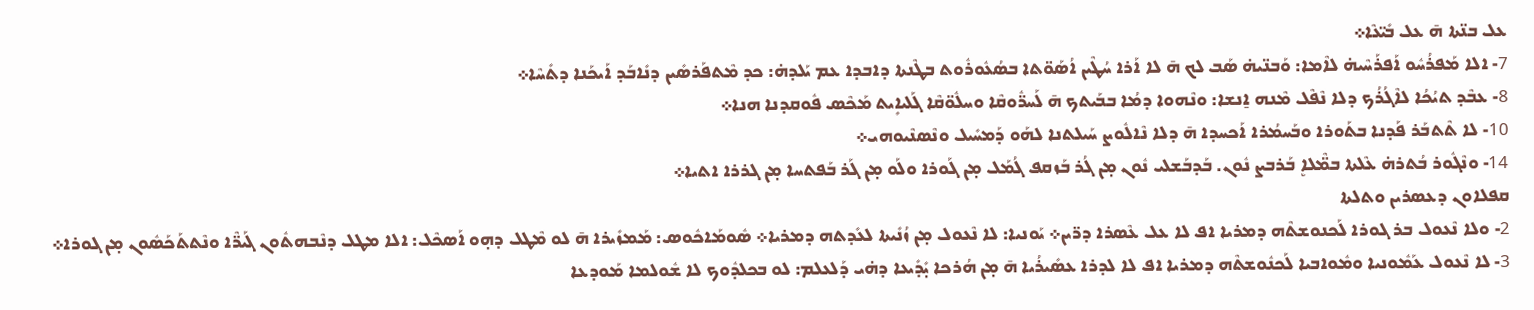ܥܠ ܒܢ̈ܬܐ ܗ̄ ܥܠ ܒܺܝ̈ܥܶܐ܀
7- ܐܠܐ ܡܰܦܪܳܚܽܘ ܐܰܦܪܰܚܶܝܗ̇ ܠܐܶܡܐ: ܘܰܒܢ̈ܝܗ̇ ܣܰܒ ܠܟ ܗ̄ ܠܐ ܐܰܪܐ ܚܳܛܶܝܢ ܐܳܣܰܘ̈ܬܐ ܒܣܳܥܽܘܪܽܘܬ ܒܛܶܢܬܐ ܕܐܒܕܐ ܥܡ ܝܰܠܕܗ̇: ܟܕ ܡܶܬܦܰܪܣܺܝܢ ܕܢܺܐܒܰܕ ܐܰܝܟܰܢܐ ܕܬܺܚܶܐ܀
8- ܥܒܶܕ ܬܝܳܟܳܐ ܠܐܶܓܳܪܳܟ ܕܠܐ ܢܶܦܶܠ ܡܶܢܗ ܐ̱ܢܫܐ: ܘܢܶܗܘܐ ܕܡܳܐ ܒܒܰܝܬܟ ܗ̄ ܠܰܚܪ̈ܽܘܩܶܐ ܘܚܠܽܘ̈ܩܶܐ ܓܰܠܝܐܻܝܬ ܡܰܟܶܣ ܦܽܘܩܕܢܐ ܗܢܐ܀
10- ܠܐ ܬܶܬܒܰܪ ܦܰܕܢܐ ܒܬܰܘܪܐ ܘܒܰܚܡܳܪܐ ܐܰܟܚܕܐ ܗ̄ ܕܠܐ ܢܶܐܠܽܘܨ ܚܰܝܠܬܢܐ ܠܗܰܘ ܕܰܡܚܺܝܠ ܘܢܶܣܢܶܝܘܗܝ܀
14- ܘܢܶܓܽܘܪ ܒܳܬܪܗ̇ ܥܶܠܬܐ ܒܡ̈ܶܠܐܷ ܒܰܪܒܨ ܢܽܘܢ. ܒܰܕܒܰܫܠܝ ܢܽܘܢ ܡ̣ܢ ܓܳܪ ܒܰܙܩܦ ܓܳܡܰܠ ܡ̣ܢ ܓܰܘܪܐ ܘܠܰܘ ܡ̣ܢ ܓܰܪ ܒܰܦܬܚܐ ܡ̣ܢ ܓܪܪܐ ܐܬܝܐ܀
ܩܦܠܐܘܢ ܕܥܣܪܝܢ ܘܬܠܬܐ
2- ܘܠܐ ܢܶܥܘܠ ܒܪ ܓܘܪܐ ܠܰܟܢܘܫܬܶܗ ܕܡܪܝܐ ܐܦ ܠܐ ܥܠ ܥܶܣܪܐ ܕܪ̈ܝܢ܀ ܝܰܘܢܝܐ: ܠܐ ܢܶܥܘܠ ܡ̣ܢ ܙܳܢܺܝܬܐ ܠܥܺܕܬܗ ܕܡܪܝܐ܀ ܣܽܘܡܰܐܟܽܘܣ: ܡܰܡܙܺܝܪܐ ܗ̄ ܠܘ ܡܶܛܠ ܕܗ̣ܘ ܐܰܣܟܶܠ: ܐܠܐ ܡܛܠ ܕܢܶܒܗܬܽܘܢ ܓܰܝܪ̈ܶܐ ܘܢܶܬܬܰܟܰܣܽܘܢ ܡ̣ܢ ܓܘܪܐ܀
3- ܠܐ ܢܶܥܘܠ ܥܰܡܽܘܢܝܐ ܘܡܽܘܐܒܝܐ ܠܰܟܢܽܘܫܬܶܗ ܕܡܪܝܐ ܐܦ ܠܐ ܠܕܪܐ ܥܣܺܝܪܳܝܐ ܗ̄ ܡ̣ܢ ܗܳܪܟܐ ܝ̣ܺܕܺܝܥܐ ܕܗ̇ܝ ܕܰܠܥܠܡ: ܠܘ ܒܟܠܕܽܘܟ ܠܐ ܫܽܘܠܡܐ ܡܰܘܕܥܐ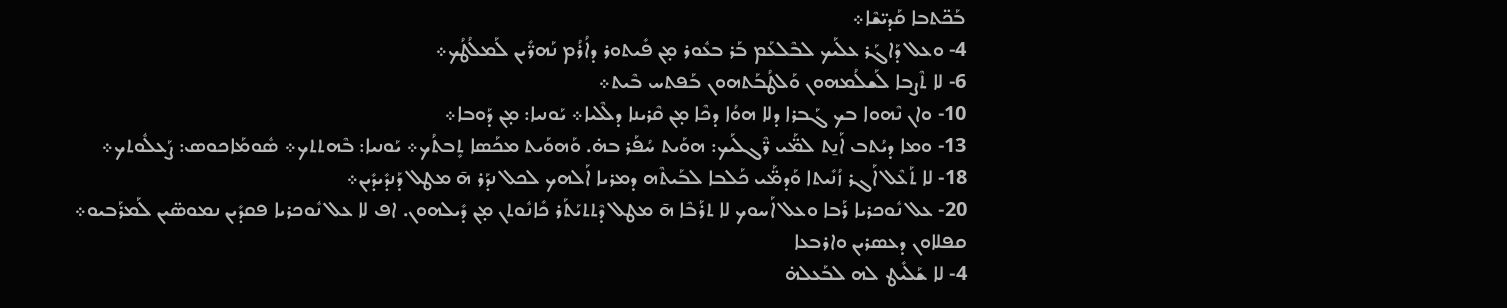ܒܰܟ̈ܬܒܐ ܩܰܕܝ̈ܫܶܐ܀
4- ܘܥܠ ܕܰܐܓܰܪ ܥܠܰܝܟ ܠܒܶܠܥܰܡ ܒܰܪ ܒܥܽܘܪ ܡ̣ܢ ܦܺܝܬܘܪ ܕܐܳܪܳܡ ܢܰܗܪ̈ܺܝܢ ܠܰܡܠܳܛܳܟ܀
6- ܠܐ ܬܶܨܒܐ ܠܰܫܠܳܡܗܘܢ ܘܰܠܛܳܒܰܬܗܘܢ ܒܰܦܬܚ ܒܶܝܬ܀
10- ܘܐܢ ܢܶܗܘܐ ܒܟ ܓܰܒܪܐ ܕܠܐ ܗܘܳܐ ܕܟܶܐ ܡ̣ܢ ܩܶܪܝܢܐ ܕܠܶܠܝܐ܀ ܝܰܘܢܝܐ: ܡ̣ܢ ܕܰܘܒܐ܀
13- ܘܡܐ ܕܝܳܬܒ ܐܰܢ̱ܬ ܠܡ̈ܰܝ ܪ̈ܶܓܠܰܝܟ: ܗܘܰܝܬ ܚܳܦܰܪ ܒܗ̇. ܘܰܗܘܰܝܬ ܡܟܰܣܐ ܬܻܒܬܳܟ܀ ܝܰܘܢܝܐ: ܒܶܗܬܬܟ܀ ܣܽܘܡܰܐܟܘܣ: ܨܰܥܠܽܘܬܟ܀
18- ܠܐ ܬܰܥܶܠ ܐܰܓܪ ܙܳܢܺܝܬܐ ܘܰܕܡ̈ܰܝ ܟܰܠܒܐ ܠܒܰܝܬܶܗ ܕܡܪܝܐ ܐܰܠܗܟ ܠܟܠ ܢܕܰܪ ܗ̄ ܡܛܠ ܕܰܢܕܺܝܕܺܝܢ܀
20- ܥܠ ܢܽܘܟܪܝܐ ܪܰܒܐ ܘܥܠ ܐܰܚܘܟ ܠܐ ܬܪܰܒܶܐ ܗ̄ ܡܛܠ ܕܶܬܬܝܰܬܰܪ ܟܺܐܢܽܘܬܢ ܡ̣ܢ ܕܺܝܠܗܘܢ. ܐܦ ܠܐ ܥܠ ܢܽܘܟܪܝܐ ܦܩܕܺܝܢ ܢܡܘܣ̈ܝܢ ܠܰܡܪܰܒܝܘ܀
ܩܦܠܐܘܢ ܕܥܣܪܝܢ ܘܐܪܒܥܐ
4- ܠܐ ܫܰܠܺܝܛ ܠܗ ܠܒܰܥܠܗ̇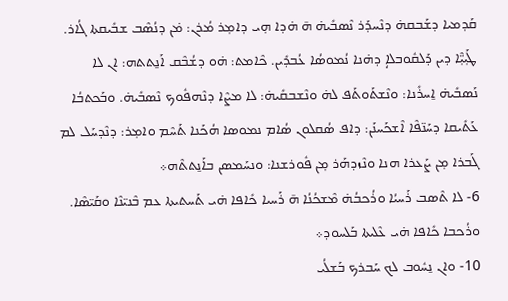ܩܰܕܡܝܐ ܕܫܰܒܩܗ̇ ܕܢܶܚܕܰܪ ܢܶܣܒܺܝܗ̇ ܗ̄ ܗ̇ܕܐ ܗ̣ܝ ܕܐܡ̣ܪ ܡܳܪܢ: ܡ̇ܢ ܕܢܳܣܶܒ ܫܒܺܝܩܬܐ ܓܳܐܪ. ܛܰܝ̣ܝ̣̈ܶܐ ܕܝܢ ܕܰܠܩܽܘܒܠܐܴ ܕܗ̇ܢܐ ܢܳܡܘܣܳܐ ܥܳܒܕܺܝܢ. ܟܶܐܡܬ: ܗ̇ܘ ܕܫܳܒܶܩ ܐܰܢ̱ܬܬܗ: ܐܢ ܠܐ ܢܰܣܒܺܝܗ̇ ܐ̱ܚܪܺܢܐ: ܘܢܶܫܬܰܘܬܰܦ ܠܗ̇ ܘܢܶܫܒܩܺܝܗ̇: ܠܐ ܡܨܶܐ ܕܢܶܗܦܽܘܟ ܢܶܣܒܺܝܗ̇. ܘܒܰܟܬܒܳܐ ܥܰܬܺܝܩܐ ܕܚܰܢ̈ܦܶܐ ܐܶܫܟܰܚܢܰܢ: ܕܐܦ ܣܳܩܠܘܢ ܣܳܐܡ ܢܡܘܣܐ ܗܳܟܰܢܐ ܬܰܚܶܡ ܘܐܡ̣ܪ: ܕܢܶܕܚܰܠ ܠܡ ܓܰܒܪܐ ܡ̣ܢ ܨܰܥܪܐ ܗܢܐ ܘܢܶܙܕܗܰܪ ܡ̣ܢ ܦܽܘܪܫܢܐ: ܘܢܚܰܡܣܢ ܒܐܰܢ̱ܬܬܶܗ܀
6- ܠܐ ܬܶܣܒ ܪܰܚܝܳܐ ܘܪܳܟܒܳܗ̇ ܡܶܫܟܳܢܳܐ ܗ̄ ܪܰܚܝܐ ܟܺܐܦܐ ܗ̇ܝ ܬܰܚܬܝܬܐ ܥܡ ܒܶܢܝ̈ܢܶܐ ܘܩܰܝ̈ܣܶܐ. ܘܪܳܟܒܐ ܟܺܐܦܐ ܗ̇ܝ ܥܶܠܝܬܐ ܒܰܠܚܘܕ܀
10- ܘܐܢ ܢ̱ܚܽܘܒ ܠܟ ܚܰܒܪܟ ܒܰܫܠܳܝ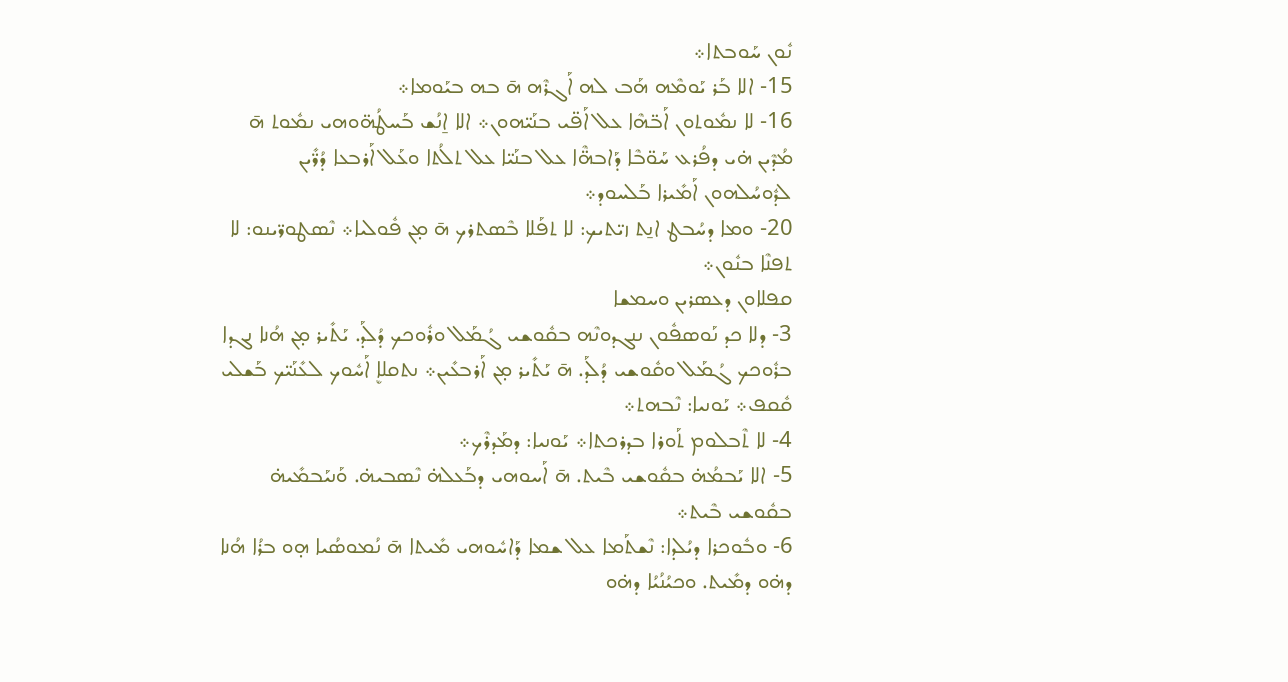ܢܽܘܢ ܚܰܘܒܬܐ܀
15- ܐܠܐ ܒܰܪ ܝܰܘܡܶܗ ܗܰܒ ܠܗ ܐܰܓܪܶܗ ܗ̄ ܒܗ ܒܝܰܘܡܐ܀
16- ܠܐ ܢܡܽܘܬܘܢ ܐܰܒ̈ܗܶܐ ܥܠ ܐܰܦ̈ܝ ܒܢܰܝ̈ܗܘܢ܀ ܐܠܐ ܐ̱ܢܳܫ ܒܰܚܛܳܗ̈ܘܗܝ ܢܡܽܘܬ ܗ̄ ܡܳܕܶܝܢ ܗ̇ܝ ܕܦܳܪܥ ܚܰܘ̈ܒܶܐ ܕܰܐܒܗ̈ܶܐ ܥܠ ܒܢܰܝ̈ܐ ܥܠ ܬܠܳܬܐ ܘܥܰܠ ܐܰܪܒܥܐ ܕܳܪ̈ܺܝܢ ܠܕܽܘܚܳܠܗܘܢ ܐܰܡܺܝܪܐ ܒܰܠܚܘܕ܀
20- ܘܡܐ ܕܚܳܒܛ ܐܢ̱ܬ ܙܝ̈ܬܝܟ: ܠܐ ܬܦܰܠܐ ܒܶܣܬܪܟ ܗ̄ ܡ̣ܢ ܦܽܘܠܝܐ܀ ܢܶܣܛܘܪ̈ܝܢܘ: ܠܐ ܬܦܢܶܐ ܒܢܽܘܢ܀
ܩܦܠܐܘܢ ܕܥܣܪܝܢ ܘܚܡܫܐ
3- ܕܠܐ ܟܕ ܢܰܘܣܦܽܘܢ ܢܢܓܕܘܢܶܗ ܒܩܽܘܫܝ ܓܳܡܰܠ ܘܪܽܘܟܟ ܕܳܠܰܕ. ܝܰܬܺܝܪ ܡ̣ܢ ܗܳܢܐ ܢܓܕܐ ܒܪܽܘܟܟ ܓܳܡܰܠ ܘܩܽܘܫܝ ܕܳܠܰܕ. ܗ̄ ܝܰܬܺܝܪ ܡ̣ܢ ܐܰܪܒܥܺܝܢ܀ ܢܬܩܠܐܷ ܐܰܚܽܘܟ ܠܥܺܢܰܝ̈ܟ ܒܰܫܠܝ ܩܽܩܦ܀ ܝܰܘܢܝܐ: ܢܶܒܗܬ܀
4- ܠܐ ܬܶܒܠܘܡ ܬܰܘܪܐ ܒܕܪܟܬܐ܀ ܝܰܘܢܝܐ: ܕܡܰܕܪܶܟ܀
5- ܐܠܐ ܝܰܒܡܳܗ̇ ܒܩܽܘܫܝ ܒܶܝܬ. ܗ̄ ܐܰܚܘܗܝ ܕܒܰܥܠܗ̇ ܢܶܣܒܝܗ̇. ܘܰܢܝܰܒܡܺܝܗ̇ ܒܩܽܘܫܝ ܒܶܝܬ܀
6- ܘܒܽܘܟܪܐ ܕܝܳܠܕܐ: ܢܶܫܬܰܡܐ ܥܠ ܫܡܐ ܕܰܐܚܽܘܗܝ ܡܺܝܬܐ ܗ̄ ܢܳܡܘܣܳܝܐ ܗ̣ܘ ܒܪܳܐ ܗܳܢܐ ܕܗ̇ܘ ܕܡܺܝܬ. ܘܟܝܳܢܳܝܳܐ ܕܗ̇ܘ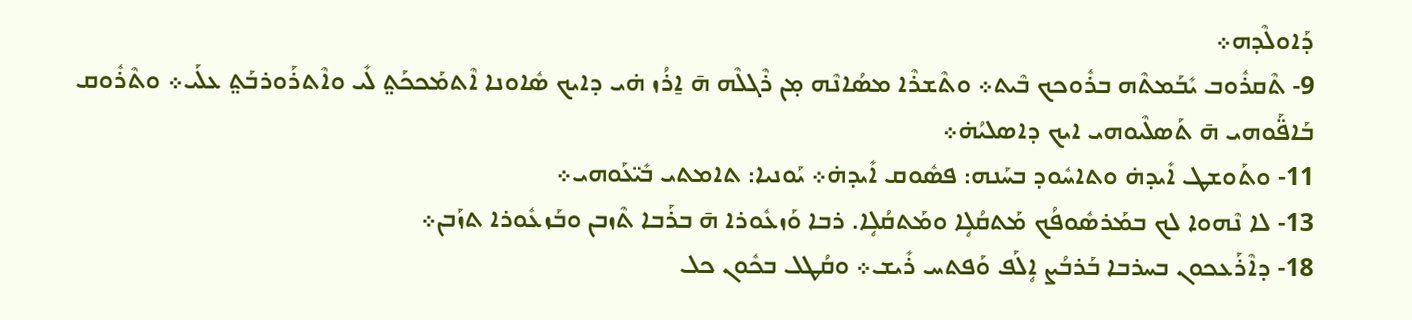ܕܰܐܘܠܶܕܗ܀
9- ܬܶܩܪܽܘܒ ܝܺܒܰܡܬܶܗ ܒܪܽܘܟܟ ܒܶܝܬ܀ ܘܬܶܫܪܶܐ ܡܣܳܐܢܶܗ ܡ̣ܢ ܪܶܓܠܶܗ ܗ̄ ܐ̱ܪܳܙ ܗ̇ܝ ܕܐܝܟ ܣܽܐܘܢܐ ܐܶܬܡܰܟܟܰܬ݀ ܠܺܝ ܘܐܶܬܪܰܘܪܒܰܬ݀ ܥܠܰܝ܀ ܘܬܶܪܽܘܩ ܒܰܐܦ̈ܰܘܗܝ ܗ̄ ܬܰܣܠܶܝܘܗܝ ܐܝܟ ܕܐܣܠܝܳܗ̇܀
11- ܘܬܰܘܫܛ ܐܺܝܕܗ̇ ܘܬܐܚܽܘܕ ܒܚܰܢܗ: ܦܣܽܘܩ ܐܺܝܕܗ̇܀ ܝܰܘܢܝܐ: ܬܐܡܬܝ ܒܺܝ̈ܥܰܘܗܝ܀
13- ܠܐ ܢܶܗܘܐ ܠܟ ܒܡܰܪܣܽܘܦܳܟ ܡܰܬܩܳܠܴܐ ܘܡܰܬܩܳܠܴܐ. ܪܒܐ ܘܰܙܥܽܘܪܐ ܗ̄ ܒܪܰܒܐ ܬܶܙܒܢ ܘܒܰܙܥܽܘܪܐ ܬܙܰܒܢ܀
18- ܕܐܶܪܰܥܟܘܢ ܒܚܪܒܐ ܒܰܪܒܳܨ ܐܴܠܰܦ ܘܰܦܬܚ ܪܺܝܫ܀ ܘܩܳܛܠ ܒܟܽܘܢ ܟܠ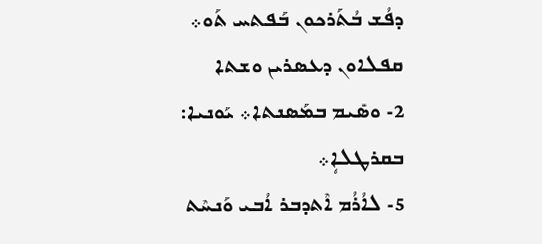ܕܦܳܫ ܒܳܬܰܪܟܘܢ ܒܰܦܬܚ ܬܰܘ܀
ܩܦܠܐܘܢ ܕܥܣܪܝܢ ܘܫܬܐ
2- ܘܣܺܝܡ ܒܡܰܣܢܬܐ܀ ܝܰܘܢܝܐ: ܒܩܪܛܠܐܴ܀
5- ܠܐܳܪܳܡ ܐܶܬܕܒܪ ܐܳܒܝ ܘܰܢܚܶܬ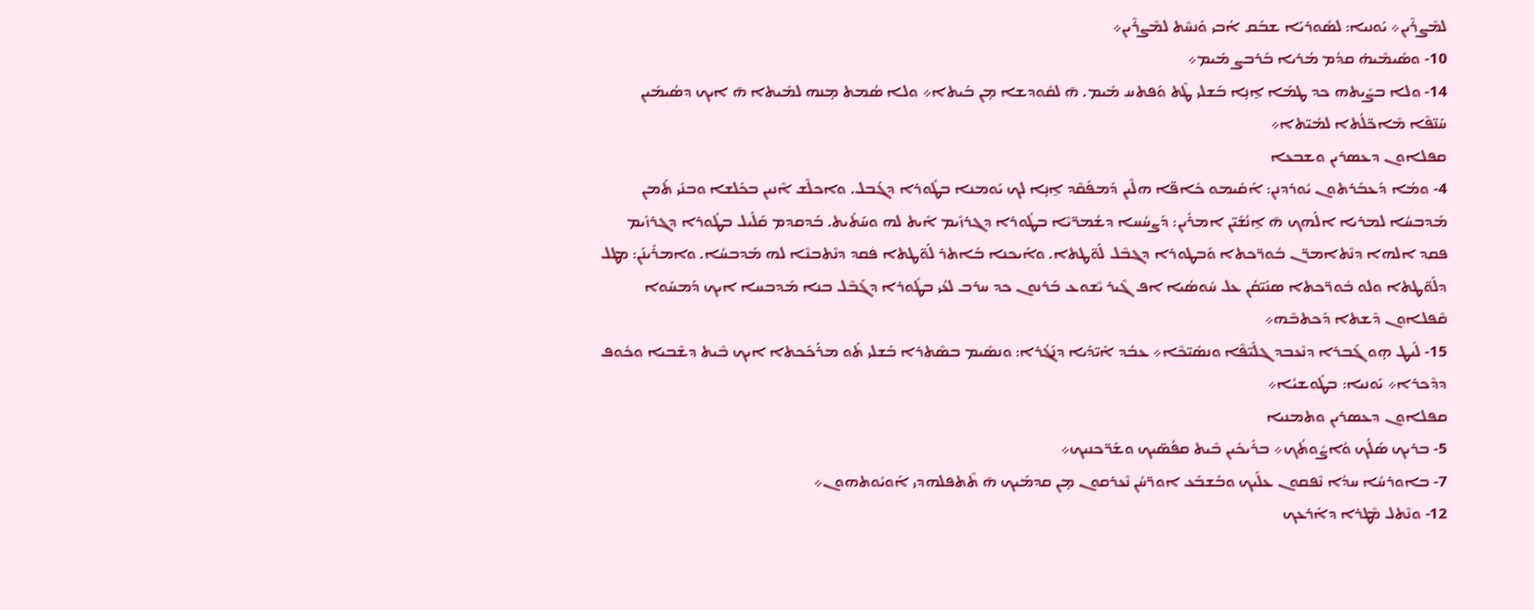ܠܡܶܨܪܶܝܢ܀ ܝܰܘܢܝܐ: ܠܣܽܘܪܝܰܐ ܫܒܰܩ ܐܳܒܝ ܘܰܢܚܶܬ ܠܡܶܨܪܶܝܢ܀
10- ܘܣܺܝܡܶܝܗ̇ ܩܕܳܡ ܡܳܪܝܐ ܒܰܪܒܨ ܡܺܝܡ܀
14- ܘܠܐ ܒܨܺܝܬܗ ܟܕ ܛܡܰܐ ܐ̱ܢ̣ܐ ܒܰܫܠܝ ܛܶܬ ܘܰܦܬܚ ܡܺܝܡ. ܗ̄ ܠܩܽܘܕܫܐ ܡ̣ܢ ܒܰܝܬܐ܀ ܘܠܐ ܣܳܡܬ ܡ̣ܢܗ ܠܡܺܝܬܐ ܗ̄ ܐܝܟ ܕܣܳܝܡܺܝܢ ܚܰܢ̈ܦܶܐ ܡܶܐܟ̈ܠܳܬܐ ܠܡܺܝ̈ܬܐ܀
ܩܦܠܐܘܢ ܕܥܣܪܝܢ ܘܫܒܥܐ
4- ܘܡܳܐ ܕܰܥܒܰܪܬܘܢ ܝܽܘܪܕܢܢ: ܐܰܩܺܝܡܘ ܟܺܐܦ̈ܐ ܗܠܶܝܢ ܕܰܡܦܰܩܶܕ ܐ̱ܢ̣ܐ ܠܟ ܝܰܘܡܢܐ ܒܛܽܘܪܐ ܕܓܰܒܠ. ܘܐܟܠܶܫ ܐܶܢܝܢ ܒܟܰܠܫܐ ܘܒܢܺܝ ܬܰܡܢ ܡܰܕܒܚܳܐ ܠܡܪܝܐ ܐܠܰܗܟ ܗ̄ ܐ̱ܢܳܫܺܝ̈ܢ ܐܡܪܺܝܢ: ܕܰܨܚܳܚܐ ܕܫܳܡܪ̈ܝܶܐ ܒܛܽܘܪܐ ܕܓܪܙܺܝܡ ܐܺܝܬ ܠܗ ܘܚܰܬܺܝܬ. ܒܰܕܩܕܡ ܩܰܠܺܝܠ ܒܛܽܘܪܐ ܕܓܪܙܺܝܡ ܦܩ݂ܕ ܐܠܗܐ ܕܢܶܬܐܡܪ̈ܢ ܒܽܘܪ̈ܟܬܐ ܘܰܒܛܘܪܐ ܕܓܒܶܠ ܠܰܘ̈ܛܬܐ. ܘܐܰܝܟܢܐ ܒܰܐܬܪ ܠܰܘ̈ܛܬܐ ܦܿܩܕ ܕܢܶܬܒܢܶܐ ܠܗ ܡܰܕܒܚܳܐ. ܘܐܡܪܺܝܢܰܢ: ܡܛܠ ܕܠܰܘ̈ܛܬܐ ܘܠܘ ܒܽܘܪ̈ܟܬܐ ܣܢܺܝ̈ܩܳܢ ܥܠ ܚܽܘܣܳܝܐ ܐܦ ܓܶܝܪ ܝܶܫܘܥ ܒܰܪܢܘܢ ܟܕ ܚܪܒ ܠܥܳܝ ܒܛܽܘܪܐ ܕܓܰܒܶܠ ܒܢܐ ܡܰܕܒܚܐ ܐܝܟ ܕܰܡܚܰܘܐ ܩܶܦܠܐܘܢ ܕܶܫܬܐ ܕܰܟܬܒܶܗ܀
15- ܠܺܝܛ ܗ̣ܘ ܓܰܒܪܐ ܕܢܶܥܒܕ ܓܠܺܝ̈ܦܶܐ ܘܢܣܺܝ̈ܟܶܐ܀ ܥܒܳܕ ܐܺܝ̈ܕܰܝܐ ܕܢܰܓܳܪܐ: ܘܢܣܺܝܡ ܒܣܶܬܪܐ ܒܰܫܠܝ ܬܰܘ ܡܪܰܟܰܟܬܐ ܐܝܟ ܒܶܝܬ ܕܫܶܒܝܐ ܘܟܽܘܦ ܕܕܶܟܪܐ܀ ܝܰܘܢܝܐ: ܒܛܽܘܫܝܳܐ܀
ܩܦܠܐܘܢ ܕܥܣܪܝܢ ܘܬܡܢܝܐ
5- ܒܪܝܟ ܣܰܠܳܟ ܘܳܐܨܽܘܬܳܟ܀ ܒܪܺܝܟܺܝܢ ܒܶܝܬ ܩܦܳܣ̈ܝܟ ܘܫܰܪ̈ܟܢܝܟ܀
7- ܒܐܘܪܚܳܐ ܚܕܳܐ ܢܶܦܩܘܢ ܥܠܰܝܟ ܘܒܰܫܒܰܥ ܐܘܪ̈ܚܳܢ ܢܶܥܪܩܘܢ ܡ̣ܢ ܩܕܡܰܝܟ ܗ̄ ܬܶܬܦܠܗܕܝ ܐܰܘܝܽܘܬܗܘܢ܀
12- ܘܢܶܬܠ ܡܶܛܪܐ ܕܐܰܪܥܟ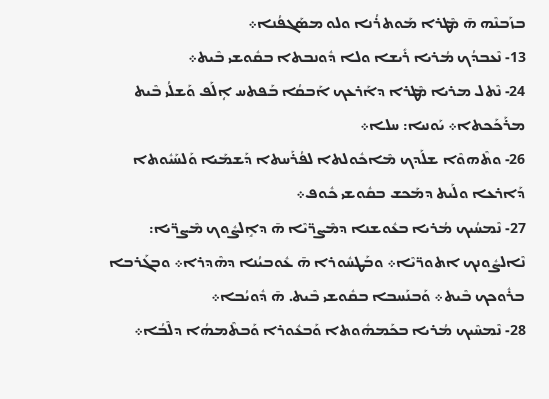ܒܙܰܒܢܶܗ ܗ̄ ܡܶܛܪܐ ܡܰܘܬܪܳܢܐ ܘܠܘ ܡܣܰܓܦܳܢܐ܀
13- ܢܶܥܒܕܳܟ ܡܳܪܝܐ ܪܺܝܫܐ ܘܠܐ ܕܽܘܢܒܬܐ ܒܩܽܘܫܝ ܒܶܝܬ܀
24- ܢܶܬܠ ܡܪܝܐ ܡܶܛܪܐ ܕܐܰܪܥܟ ܐܰܒܩܳܐ ܒܰܦܬܚ ܐܴܠܰܦ ܘܰܫܠܳܝ ܒܶܝܬ ܡܪܰܟܰܟܬܐ܀ ܝܰܘܢܝܐ: ܚܠܐ܀
26- ܘܬܶܗܘܶܐ ܫܠܰܕܟ ܡܶܐܟܽܘܠܬܐ ܠܦܳܪܰܚܬܐ ܕܰܫܡܰܝܐ ܘܰܠܚܰܝܽܘܬܐ ܕܰܐܪܥܐ ܘܠܰܝܬ ܕܡܰܟܫ ܒܩܽܘܫܝ ܟܽܘܦ܀
27- ܢܶܡܚܳܝܟ ܡܳܪܝܐ ܒܥܽܘܫܢܐ ܕܡܶܨܪ̈ܝܶܐ ܗ̄ ܕܐܱܠܨܽܘܟ ܡܶܨܪ̈ܝܐ: ܢܶܐܠܨܽܘܢܟ ܐܬܘܪ̈ܝܶܐ܀ ܘܒܰܛܚܽܘܪܐ ܗ̄ ܥܽܘܒܝܳܢܐ ܕܗܶܕܪܐ܀ ܘܒܓܰܪܒܐ ܒܪܽܘܟܟ ܒܶܝܬ܀ ܘܰܒܢܰܚܒܐ ܒܩܽܘܫܝ ܒܶܝܬ. ܗ̄ ܕܽܘܝܳܒܐ܀
28- ܢܶܡܚܶܝܟ ܡܳܪܝܐ ܒܟܰܡܗܽܘܬܐ ܘܰܒܥܽܘܪܐ ܘܰܒܬܶܡܗܳܐ ܕܠܶܒܳܐ܀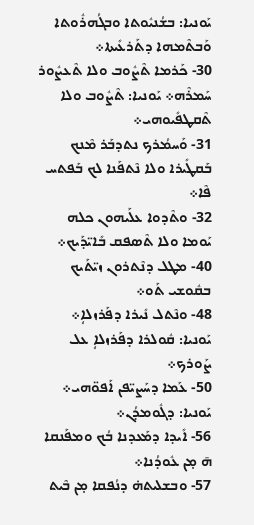ܝܰܘܢܝܐ: ܒܫܳܢܝܽܘܬܐ ܘܒܓܳܗܪܽܘܬܐ ܘܰܒܬܶܡܗܐ ܕܬܰܪܥܺܝܬܐ܀
30- ܟܰܪܡܐ ܬܶܨܽܘܒ ܘܠܐ ܬܶܥܨܽܘܪ ܚܰܡܪܶܗ܀ ܝܰܘܢܝܐ: ܬܶܨܽܘܒ ܘܠܐ ܬܶܩܛܦܺܝܘܗܝ܀
31- ܘܰܚܡܳܪܟ ܢܬܕܒܰܪ ܡܶܢܟ ܒܰܩܛܺܝܪܐ ܘܠܐ ܢܶܬܦܰܢܐ ܠܟ ܒܰܦܬܚ ܦܶܐ܀
32- ܘܬܶܕܘܐ ܥܠܰܝܗܘܢ ܟܠܗ ܝܰܘܡܐ ܘܠܐ ܬܶܣܦܩ ܒܺܐܝ̈ܕܰܝܟ܀
40- ܡܛܠ ܕܢܶܬܪܘܢ ܙܝ̈ܬܰܝܟ ܒܩܽܘܫܝ ܬܰܘ܀
48- ܘܢܶܬܠ ܢܺܝܪܐ ܕܦܰܪܙܠܐܴ܀ ܝܰܘܢܝܐ: ܩܽܘܠܪܐ ܕܦܰܪܙܠܐܴ ܥܠ ܨܰܘܪܟ܀
50- ܥܰܡܐ ܕܚܰܨܝ̈ܦܢ ܐܰܦܘ̈ܗܝ܀ ܝܰܘܢܝܐ: ܕܓܽܘܡܕܳܢ܀
56- ܐܺܝܕܐ ܕܡܰܥܕܢܐ ܒܳܟ ܘܡܦܰܢܩܐ ܗ̄ ܡ̣ܢ ܥܽܘܕܳܢܐ܀
57- ܘܒܫܠܝܬܗ̇ ܕܢܳܦܩܐ ܡ̣ܢ ܒܶܝܬ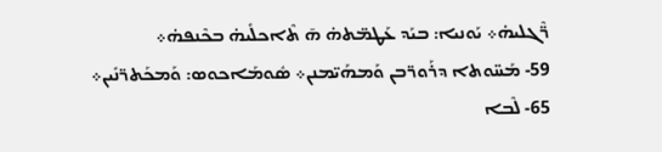ܪ̈ܶܓܠܝܗ̇܀ ܝܰܘܢܝܐ: ܒܝܰܕ ܥܰܛܡ̈ܬܗ̇ ܗ̄ ܬܶܐܟܠܺܝܗ̇ ܒܟܶܢܦܗ̇܀
59- ܡܰܚ̈ܘܬܐ ܕܪܰܘܪ̈ܒܢ ܘܰܡܗܰܝ̈ܡܢܢ܀ ܣܽܘܡܰܐܟܘܣ: ܘܰܡܟܰܬܪ̈ܢܺܝܢ܀
65- ܠܶܒܐ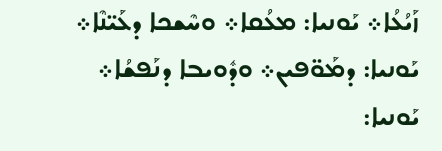ܙܰܝܳܥܳܐ܀ ܝܰܘܢܝܐ: ܡܥܳܩܐ܀ ܘܚܶܫܟܐ ܕܥܰܝ̈ܢܶܐ܀ ܝܰܘܢܝܐ: ܕܡܰܘ̈ܦܝܢ܀ ܘܕܽܘܝܒܐ ܕܢܰܦܫܳܐ܀ ܝܰܘܢܝܐ: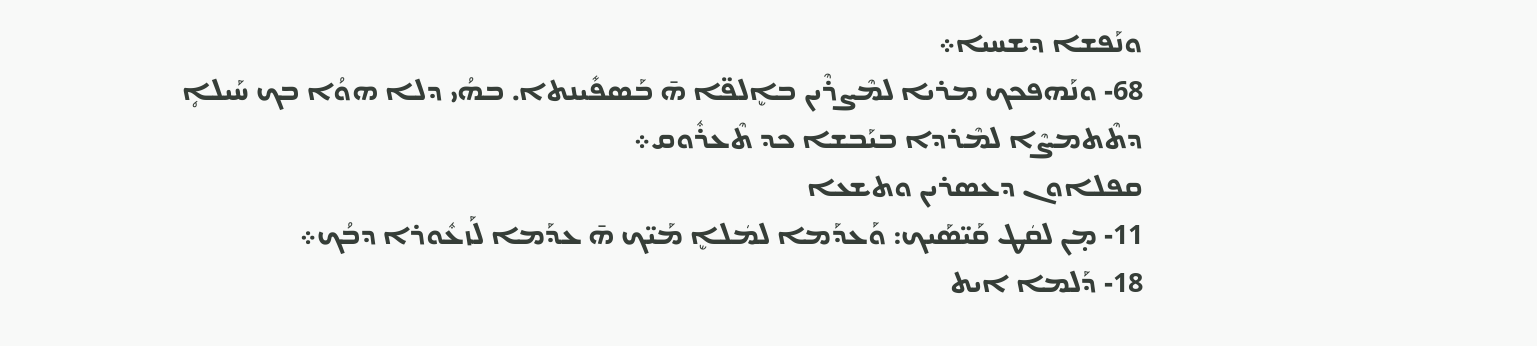ܘܢܰܦܫܐ ܕܫܚܝܐ܀
68- ܘܢܰܗܦܟܟ ܡܪܝܐ ܠܡܶܨܪܶܝܢ ܒܐܷܠܦ̈ܐ ܗ̄ ܒܰܣܦܺܝܢܬܐ. ܒܗܳܝ ܕܠܐ ܗܘܳܐ ܒܟ ܚܰܝܠܐܴ ܕܬܶܬܡܨܶܐ ܠܡܶܪܕܐ ܒܝܰܒܫܐ ܟܕ ܬܶܥܪܽܘܩ܀
ܩܦܠܐܘܢ ܕܥܣܪܝܢ ܘܬܫܥܐ
11- ܡ̣ܢ ܠܩܿܛ ܩܰܝ̈ܣܰܝܟ: ܘܰܥܕܰܡܐ ܠܡܿܠܐܷ ܡܰܝ̈ܟ ܗ̄ ܥܕܰܡܐ ܠܰܙܥܽܘܪܐ ܕܒܳܟ܀
18- ܕܰܠܡܐ ܐܝܬ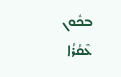ܒܟܽܘܢ ܥܶܩܳܪܳܐ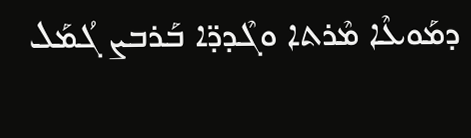ܕܡܰܘܥܶܐ ܡܶܪܬܐ ܘܓܶܕܕ̈ܐ ܒܰܪܒܨ ܓܳܡܰܠ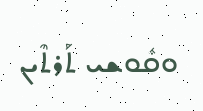ܘܩܽܘܫܝ ܬܰܪܬܶܝܢ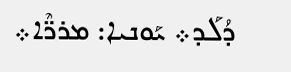ܕܳܠܰܕ܀ ܝܰܘܢܝܐ: ܡܪܪ̈ܶܐ܀